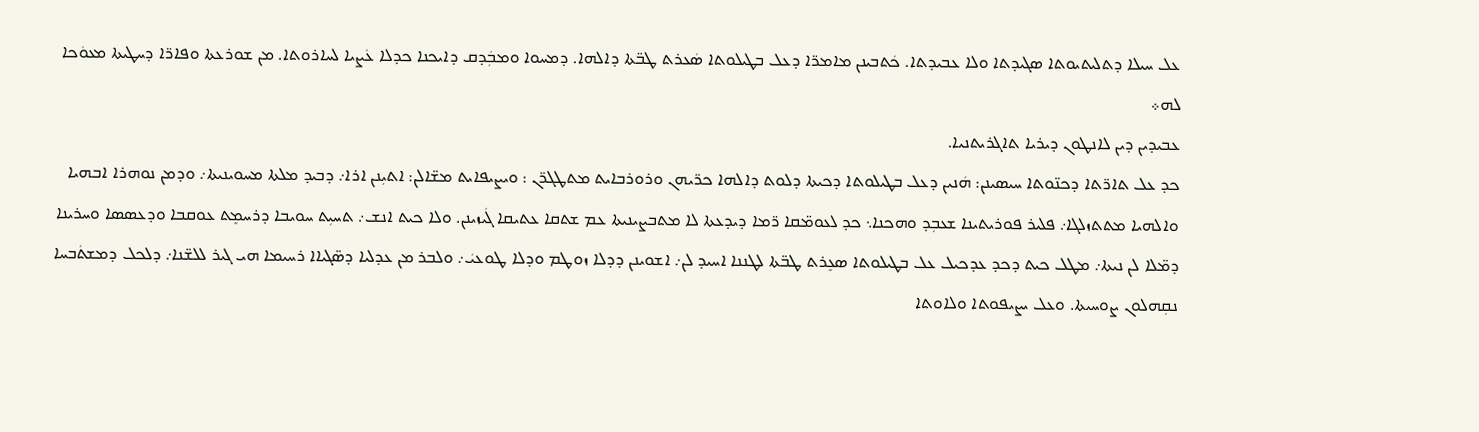ܥܠ ܚܝܠܐ ܕܬܠܝܬܝܘܬܐ ܣܓܝܕܬܐ ܘܠܐ ܥܒܝܕܬܐ. ܟܿܬܒܝܢܢ ܡܐܡܪ̈ܐ ܕܥܠ ܒܛܝܠܘܬܐ ܣܿܥܪܬ ܛܒ̈ܬܐ ܕܐܠܗܐ. ܕܡܚܘܐ ܘܡܒܲܕܩ ܕܐܝܟܢܐ ܟܕܠܐ ܥܿܨܝܐ ܠܚܐܪܘܬܐ. ܡܢ ܫܘܪܥܬܐ ܘܦܐܪ̈ܐ ܕܚܛܝܬܐ ܡܥܘܿܟܐ ܠܗ܀
ܥܒܝܕܝܢ ܕܝܢ ܠܐܢܛܘܢ ܕܝܪܝܐ ܬܐܓܪܝܬܢܝܐ.
ܟܕ ܥܠ ܬܐܪ̈ܬܐ ܕܟܢ̈ܘܬܐ ܚܝܣܝܢܢ: ܗܿܢܝܢ ܕܥܠ ܒܛܝܠܘܬܐ ܕܟܝܬܐ ܕܠܘܬ ܕܐܠܗܐ ܟܪ̈ܝܗܢ ܘܪܘܪܒܐܝܬ ܡܬܛܓܪ̈ܢ : ܘܝܨܝܦܐܝܬ ܡܫ̈ܐܠܢ: ܐܬܝܼܢܢ ܐܪܐ܇ ܕܒܝܕ ܡܠܬܐ ܡܚܘܝܢܝܬܐ܇ ܘܕܡܢ ܢܘܗܪܐ ܐܒܗܝܐ ܘܐܠܗܝܐ ܡܬܬܙܠܓܐ܇ ܦܠܝܪ ܦܘܪܝܬܝܢܐ ܫܥܒܼܕ ܘܗܟܢܐ܆ ܟܕ ܠܥܘܡ̈ܩܐ ܪ̈ܡܐ ܕܝܕܥܬܐ ܠܐ ܡܬܒܨܝܢܝܬܐ ܥܡ ܫܬܩܐ ܥܬܝܩܐ ܓܿܝܙܝܢܢ. ܘܠܐ ܟܝܬ ܐܢܫ܇ ܬܚܝܼܬ ܚܘܝܒܐ ܕܪܚܡܸܬ ܥܘܩܒܐ ܘܕܥܣܣܐ ܘܚܪܝܢܐ ܕܡ̈ܠܐ ܠܢ ܢܝܬܐ܇ ܡܛܠ ܟܝܬ ܕܟܕ ܥܕܟܝܠ ܥܠ ܒܛܝܠܘܬܐ ܣܥܸܪܬ ܛܒ̈ܬܐ ܠܛܢܢܐ ܐܚܝܕ ܠܢ܇ ܐܫܘܝܢܢ ܕܕܠܐ ܙܘܛܡ ܘܕܠܐ ܛܘܥܝܿ܇ ܘܠܒܪ ܡܢ ܥܕܠܝܐ ܕܣ̈ܓܝܐܐ ܪܚܝܡܐ ܗܝ ܓܝܪ ܠܠܫ̈ܢܐ܇ ܕܠܟܠ ܕܡܫܬܿܒܚܐ ܢܩܼܗܠܘܢ ܨܘܚܝܬܐ. ܘܥܠ ܝܨܝܦܘܬܐ ܘܠܐܘܬܐ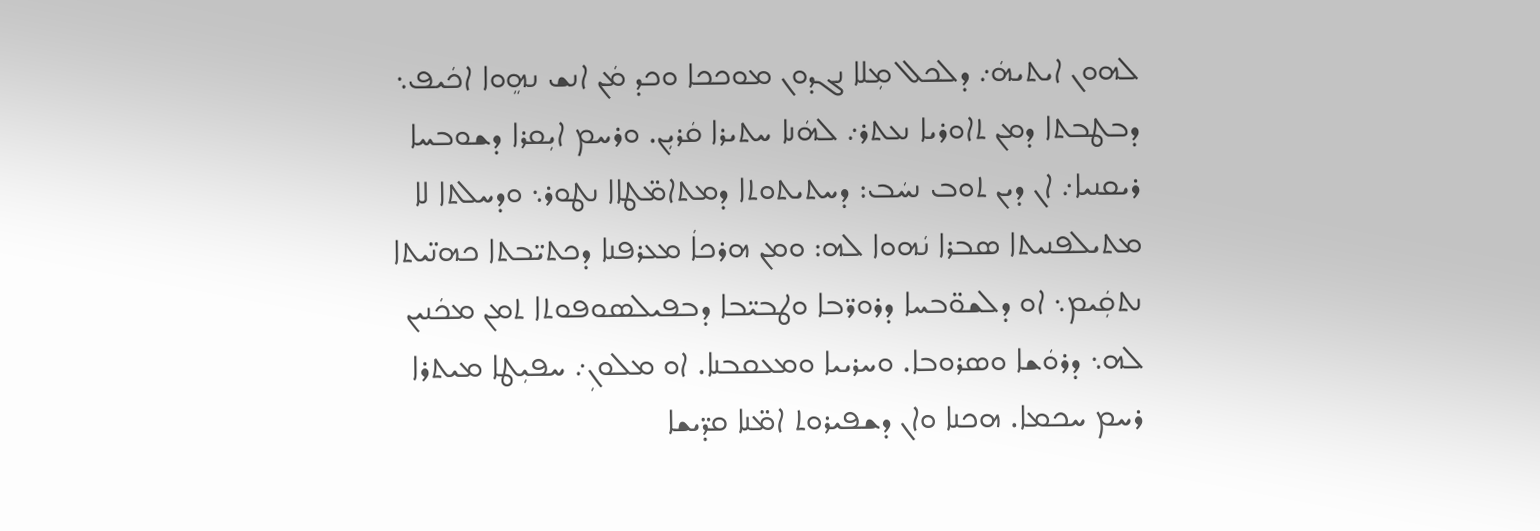ܠܗܘܢ ܐܝܬܝܗܿ܇ ܕܠܟܠ ܡܼܠܐ ܢܓܕܘܢ ܡܘܟܟܐ ܘܟܕ ܡܿܢ ܐܢܫ ܢܗܸܘܐ ܐܟܿܝܦ܆ ܕܒܛܒܬܐ ܕܡܢ ܬܐܘܪܝܐ ܢܥܬܪ܇ ܠܗܿܢܐ ܚܬܝܪܐ ܩܿܪܝܼܢ. ܘܪܚܡ ܐܝܼܩܪܐ ܕܫܘܒܚܐ ܪܝܩܢܝܐ܇ ܐܢ ܕܝܢ ܬܘܒ ܢܚܿܒ: ܕܚܬܝܬܘܬܐ ܕܡܬܐܡ̈ܛܐܐ ܢܛܘܪ܆ ܘܕܚܠܬܐ ܠܐ ܡܬܝܠܦܢܝܬܐ ܣܒܪܐ ܢܿܗܘܐ ܠܗ: ܘܡܢ ܗܪܟܐܿ ܡܥܪܦܢܐ ܕܟܬܝ̈ܒܬܐ ܟܗܢ̈ܝܬܐ ܢܬܩܲܝܡ܆ ܐܘ ܕܠܫܘ̈ܒܚܐ ܕܪܘܪ̈ܒܐ ܘܛܒܝ̈ܒܐ ܕܒܦܝܠܣܘܦܘܬܐ ܬܡܢ ܡܟܿܢܝܢ ܠܗ܆ ܕܪܘܿܫܐ ܘܣܪܘܒܐ. ܘܚܪܝܝܐ ܘܡܥܩܒܢܐ. ܐܘ ܡܠܘܢܼ܇ ܚܦܝܼܛܐ ܡܝܬܪܐ ܪܚܡ ܚܟܡܐ. ܗܟܢܐ ܘܐܢ ܕܫܦܝܪܘܬ ܐܡ̈ܢܐ ܩܕ̈ܝܫܐ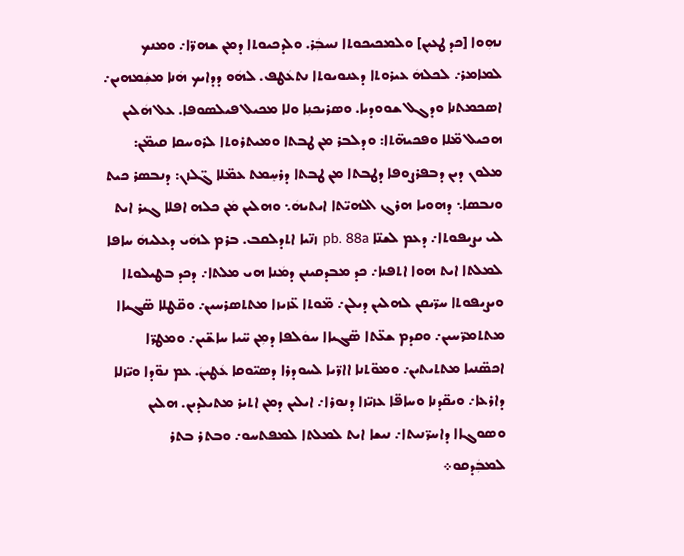ܢܗܼܘܐ [ܟܕ ܛܥܝܼܢ] ܘܠܡܟܝܟܘܬܐ ܢܚܒܲܪ. ܘܠܕܟܝܘܬܐ ܕܡܢ ܫܗܪ̈ܐ܇ ܘܡܢܟ ܠܡܐܡܪ܇ ܠܟܠܗܿ ܥܝܪܘܬܐ ܕܥܢܘܝܘܬܐ ܢܬܥܿܛܦ. ܠܗܿܘ ܕܕܐܝܟ ܗܿܢܐ ܡܫܲܡܗܝܢ܇ ܐܣܟܡܬܢܐ ܘܕܓܠ ܫܘܘܕܝܐ. ܘܣܪܝܟܢܼܐ ܘܠܐ ܡܟܝܠ ܦܝܠܣܘܦܐ. ܥܠ ܗܿܠܝܢ ܗܟܝܠ ܡ̈ܠܐ ܘܦܟܝܗ̈ܬܐ: ܘܕܠܒܪ ܡܢ ܛܒܬܐ ܘܡܝܬܪܘܬܐ ܠܪܘܚܩܐ ܩܝܡ̈ܢ: ܡܠܘܢ ܕܝܢ ܕܒܦܪܨܘܦܐ ܕܛܒܬܐ ܡܢ ܛܒܬܐ ܕܪܚܸܡܬ ܥܡ̈ܠܐ ܓ̈ܠܙܢ: ܕܢܒܣܪ ܟܝܬ ܘܢܒܣܐ܆ ܕܗܘܝܐ ܗܪܓ ܐܠܗܝ̈ܬܐ ܐܝܬܝܗܿ܆ ܘܗܠܝܢ ܡܿܢ ܟܠܗ ܐܦܠܐ ܓܝܪ ܐܝܬ ܠܝ ܝܨܝܦܘܬܐ܇ ܕܥܡ ܠܫܢ̈ܐ pb. 88a ܙܢ̈ܝܐ ܐܬܕܠܩܒ. ܒܪܡ ܠܗܿܝ ܕܥܠܝܗܿ ܚܐܦܐ ܠܡܠܬܐ ܐܝܬ ܗܘܐ ܐܬܦܢܐ܇ ܟܕ ܡܒܕܩܝܢܢ ܕܡܿܢܐ ܗܝ ܡܠܬܐ܇ ܕܟܕ ܒܛܝܠܘܬܐ ܘܝܨܝܦܘܬܐ ܚܪ̈ܝܩܢ ܠܗܠܝܢ ܕܝܠܢ܇ ܡ̈ܘܬܐ ܥ̈ܙܝܙܐ ܡܬܬܣܪܚܝܢ܇ ܘܩ̈ܛܠܐ ܣ̈ܓܝܐܐ ܡܬܬܡܪ̈ܚܝܢ܇ ܘܩܕܡ ܫܥ̈ܬܐ ܣ̈ܓܝܐܐ ܚܘܿܠܦܐ ܕܡܼܢ ܚ̈ܝܐ ܚܐܫ̈ܝܢ܇ ܘܡܛܪ̈ܐ ܐܟܣ̈ܢܝܐ ܡܬܬܝܬܝܢ܇ ܘܡܘ̈ܬܢܐ ܐܐܪ̈ܝܐ ܠܚܘܕܪܐ ܕܣܝ̈ܘܩܐ ܥܿܛܝܢܿ. ܥܡ ܢܘ̈ܕܐ ܘܝ̈ܙܠܐ ܕܐܪܥܐ܇ ܘܝܩ̈ܕܢܐ ܘܚܐܦ̈ܐ ܥܙܝ̈ܙܐ ܕܢܘܪܐ܇ ܐܝܠܝܢ ܕܡܢ ܐܬܝܪ ܡܬܝܠܕܝܢ. ܗܠܝܢ ܘܣܘܓܐܐ ܕܐܚܪ̈ܢܝܬܐ܇ ܢܝܫܐ ܐܝܬ ܠܡܠܬܐ ܠܡܦܬܚܘ܇ ܘܒܬܪ ܒܬܪ ܠܡܒܲܕܩܘ܀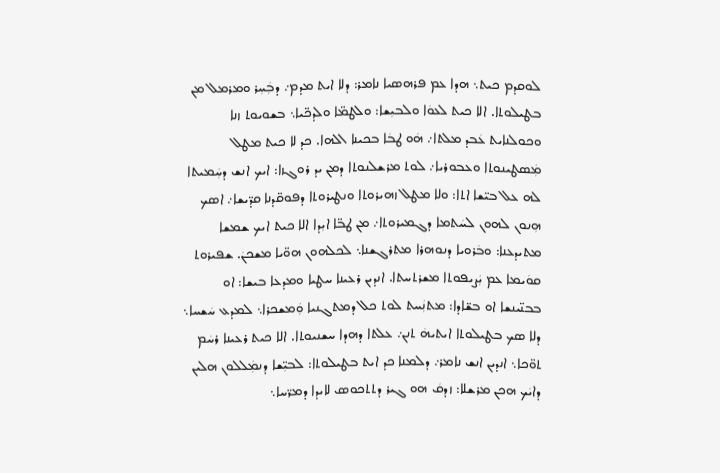ܠܘܩܕܡ ܟܝܬ܆ ܗܕܐ ܥܡ ܦܪܗܣܝܐ ܢܐܡܪ: ܕܠܐ ܐܝܬ ܡܕܡ܇ ܕܒܲܚܼܪ ܘܡܪܡܠ ܡܢ ܒܛܝܠܘܬܐ. ܐܠܐ ܟܝܬ ܠܥܘܿܐ ܘܠܒܝܼܫܐ: ܘܠܛܡ̈ܐ ܘܠܕܟ̈ܝܐ܆ ܒܫܘܝܘܬ ܙܢܐ ܘܟܘܠܢܐܝܬ ܥܿܒܕ ܡܠܬܐ܇ ܗܿܘ ܛܒܿܐ ܒܟܝܢܐ ܐܠܗܐ. ܟܕ ܠܐ ܟܝܬ ܡܛܠ ܡܲܣܛܝܢܘܬܐ ܘܥܒܘܪܝܐ܇ ܠܘܬ ܡܪܫܠܢܘܬܐ ܕܡܢ ܝܕ ܪܘܓܙܐ: ܐܝܟ ܐܢܫ ܕܚܲܡܝܬܐ ܠܗ ܥܠ ܒܝ̈ܫܐ ܐܬܐ: ܘܠܐ ܡܛܠ ܙܗܝܪܘܬܐ ܘܢܛܝܪܘܬܐ ܕܦܘܩ̈ܕܢܐ ܩܕ̈ܝܫܐ܇ ܐܣܟ ܗܼܢܘܢ ܠܗܘܢ ܠܚܿܬܡܐ ܕܓܡܝܪܘܬܐ܇ ܡܢ ܛܒ̈ܐ ܐܝܼܕܐ ܐܠܐ ܟܝܬ ܐܝܟ ܫܡܫܐ ܡܬܝܕܥܢܐ: ܘܒܿܪܘܝܐ ܕܢܘܗܪܐ ܡܬܪܓܫܢܐ܆ ܠܟܠܗܘܢ ܗܘ̈ܝܐ ܡܫܟܢܿ. ܫܦܝܪܘܬ ܩܘܿܝܡܐ ܥܡ ܝܲܨܝܦܘܬܐ ܡܫܪܬܚܬܐ. ܐܢܕܝܢ ܪܥܝܢܐ ܚܛܝܐ ܘܡܕܥܐ ܒܝܫܐ: ܐܘ ܒܒܢ̈ܝܢܫܐ ܐܘ ܒܫ̈ܐܕܐ: ܡܬܢܲܚܬ ܠܘܬ ܟܠ ܕܡܬܓܢܝܐ ܘܲܡܫܟܪܐ܆ ܠܡܕܥ ܚܿܫܚܐ܆ ܕܠܐ ܣܟ ܒܛܝܠܘܬܐ ܐܝܬܝܗܿ ܬܢܢ܇ ܥܠܬܐ ܕܗܕܐ ܚܫܢܝܘܬܐ. ܐܠܐ ܟܝܬ ܪܥܝܢܐ ܪܚܿܡ ܬܘ̈ܟܐ܆ ܐܢܕܝܢ ܐܢܫ ܢܐܡܪ܇ ܕܠܡܢܐ ܟܕ ܐܝܬ ܒܛܝܠܘܬܐ: ܠܒܝܼ̈ܫܐ ܕܢܡܲܠܠܘܢ ܗܠܝܢ ܕܐܝܿܟ ܗܟܢ ܡܪܫܠܐ: ܙܕܩܿ ܗܘ ܓܝܪ ܕܬܬܟܘܣ ܠܐܝܕܐ ܕܡܪ̈ܚܐ܆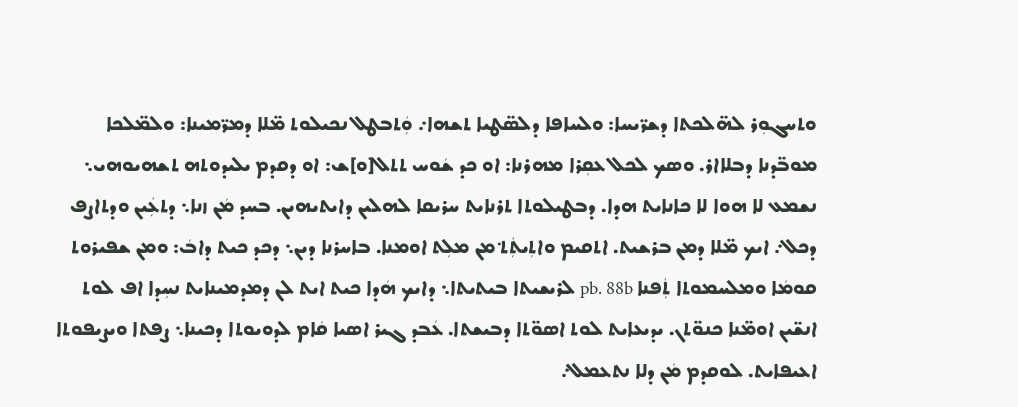ܘܬܚܓܘܼܪ ܠܗ̈ܠܟܬܐ ܕܫܪ̈ܝܚܐ: ܘܠܚܐܦܐ ܕܠܣ̈ܛܝܐ ܬܫܗܐ܇ ܘܲܬܒܛܠ ܢܟܝܠܘܬ ܡ̈ܠܐ ܕܡܪ̈ܡܝܢܐ: ܘܠܡ̈ܠܟܐ ܡܘܒ̈ܕܢܐ ܕܒܠܐܐܪ. ܘܣܟ ܠܟܠ ܥܩܼܪܐ ܡܗܪܢܐ: ܐܘ ܟܕ ܫܿܘܚ ܬܬܠ[ܘ]ܫ: ܐܘ ܕܩܕܡ ܝܠܝܕܘܬܗ ܬܫܗܝܘܗܝ܆ ܢܫܡܥ ܠܐ ܗܘܐ ܠܐ ܟܐܢܐܝܬ ܗܕܐ. ܕܒܛܝܠܘܬܐ ܬܪܢܐܝܬ ܚܪܝܩܐ ܠܗܠܝܢ ܕܐܝܬܝܗܝܢ. ܒܚܕ ܡܿܢ ܙܢܐ܆ ܕܬܥܲܝܢ ܘܕܬܐܨܦ ܕܟܠ܇ ܐܝܟ ܡ̈ܠܐ ܕܡܢ ܒܪܫܝܬ. ܐܬܩܝܡ ܘܐܬܼܝܬܲܬ݀ ܡܢ ܡܠܼܬ ܐܘܡܢܐ. ܒܐܚܪܢܐ ܕܝܢ܆ ܕܟܕ ܟܝܬ ܕܐܒܿ: ܘܡܢ ܫܦܝܪܘܬ ܩܘܡܿܐ ܘܡܠܚܡܘܬܐ ܬܲܦܢܐ pb. 88b ܠܪܝܫܝܬܐ ܒܝܬܝܬܐ܆ ܕܐܝܟ ܗܿܕܐ ܟܝܬ ܐܝܬ ܠܢ ܕܡܕܡܝܢܐܝܬ ܢܚܼܕܐ ܐܦ ܠܘܬ ܐܢܫ̈ܝܢ ܐܘܡ̈ܢܐ ܟܢܘ̈ܬܢ. ܝܕܝܥܐܝܬ ܠܘܬ ܐܣܘ̈ܬܐ ܕܒܝܫܬܐ. ܥܿܒܕ ܓܝܪ ܐܣܝܐ ܩܿܐܡ ܠܕܘܝܘܬܐ ܕܟܝܢܐ܆ ܨܦܬܐ ܘܝܨܝܦܘܬܐ ܐܥܝܦܐܝܬ. ܠܘܩܕܡ ܡܿܢ ܕܠܐ ܢܬܥܡܠ܇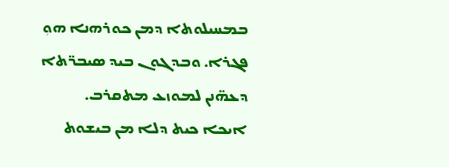ܒܡܚܝܠܘܬܐ ܕܡܢ ܟܘܪܗܢܐ ܗܘܼ ܦܓܪܐ. ܘܒܕܓܘܢ ܒܝܕ ܣܝܒܪ̈ܬܐ ܕܥܗ̈ܢܢ ܠܡܘܙܥ ܡܬܩܪܒ. ܐܝܟܐ ܟܝܬ ܕܠܐ ܡܢ ܒܝܫܘܬ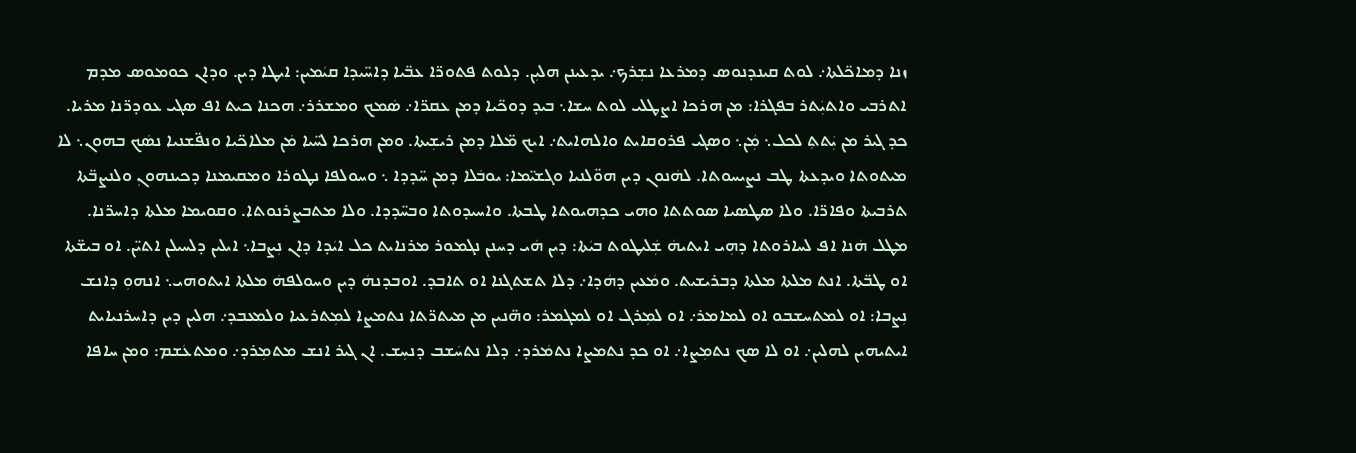ܙܢܐ ܕܡܐܟ̈ܠܬܐ܇ ܠܘܬ ܩܝܢܕܢܘܣ ܕܡܪܥܐ ܢܫܼܪܟ܇ ܝܕܥܝܢܢ ܗܠܝܼܢ. ܕܠܘܬ ܦܬܘܪ̈ܐ ܥܒ̈ܝܐ ܕܐܚ̈ܝܕܐ ܩܝܿܡܝܢ: ܐܝܛܐ ܕܝܢ. ܘܕܐܢ ܟܘܡܘܣ ܡܕܡ ܐܬܪܒܝ ܘܐܬܝܲܬܪ ܒܦܓܪܐ: ܡܢ ܗܪܟܐ ܐܨܛܠܝ ܠܘܬ ܚܫܐ܆ ܒܝܕ ܕܘܟ̈ܝܐ ܕܡܢ ܥܩܪ̈ܐ܇ ܣܿܡܟ ܘܡܫܪܪ܇ ܗܟܢܐ ܟܝܬ ܐܦ ܣܓܝ ܥܘܕܪ̈ܢܐ ܡܪܝܐ. ܟܕ ܓܝܪ ܡܢ ܝܲܬܬܼ ܠܟܠ܆ ܡܲܢ܆ ܘܣܓܝ ܦܪܘܩܐܝܬ ܘܐܠܗܐܝܬ܇ ܐܝܟ ܡ̈ܠܐ ܕܡܢ ܪܝܫܼܝܬܐ. ܘܡܢ ܗܪܟܐ ܠܚ̈ܝܐ ܡܿܢ ܡܠܐܟ̈ܝܐ ܘܢܦ̈ܫܢܝܐ ܢܣܿܟ ܒܗܘܢ܆ ܠܐ ܡܝܬܘܬܐ ܘܝܕܥܬܐ ܛܒ ܢܨܝܚܘܬܐ. ܠܗܿܢܘܢ ܕܝܢ ܗܘ̈ܠܢܝܐ ܘܓܫܝ̈ܡܐ: ܝܘܒܿܠܐ ܕܡܢ ܚ̈ܕܕܐ ܆ ܘܚܘܠܦܐ ܢܛܘܪܐ ܘܡܩܝܡܢܐ ܕܟܝܢܗܘܢܼ ܘܠܢܨܒ̈ܬܐ ܬܪܒܝܬܐ ܘܦܐܪ̈ܐ. ܘܠܐ ܣܛܣܝܐ ܣܘܬܬܐ ܘܗܝ ܟܕܗܝܘܬܐ ܛܒܬܐ. ܘܐܚܝܕܘܬܐ ܘܒܚ̈ܕܕܐ. ܘܠܐ ܡܬܒܨܪܢܘܬܐ. ܘܩܘܝܡܐ ܡܠܬܐ ܕܐܚܪ̈ܢܐ. ܡܛܠ ܗܿܢܐ ܐܦ ܠܚܐܪܘܬܐ ܕܗܼܝ ܐܝܬܝܗܿ ܫܲܠܝܛܘܬ ܒܝܿܬܐ: ܕܝܢ ܗܿܝ ܕܚܢܢ ܢܓܡܘܪ ܡܪܢܐܝܬ ܟܠ ܐܝܿܕܐ ܕܐܢ ܢܼܨܒܐ܆ ܐܝܠܝܢ ܕܠܚܝܠܢ ܐܬܝ̈ܢ. ܐܘ ܒܝܫ̈ܬܐ ܐܘ ܛܒ̈ܬܐ. ܐܢܬ ܡܠܬܐ ܡܠܬܐ ܕܒܪܝܫܝܬ. ܘܡܿܥܝܢ ܕܗܿܕܐ܇ ܕܠܐ ܬܫܬܓܢܐ ܐܘ ܬܐܒܕ. ܐܘܒܕܢܗܿ ܕܝܢ ܘܚܘܠܦܗܿ ܡܠܬܐ ܐܝܬܘܗܝ܆ ܐܢܗܘܼ ܕܐܢܫ ܢܼܨܒܐ: ܐܘ ܠܡܬܚܫܒܘ ܐܘ ܠܡܐܡܪ܇ ܐܘ ܠܡܼܪܓ ܐܘ ܠܡܓܡܪ: ܘܗ̈ܢܝܢ ܡܢ ܡܝܬܪ̈ܬܐ ܢܬܡܨܐ ܠܡܼܬܪܥܝܐ ܘܠܡܥܒܕ܇ ܗܠܝܢ ܕܝܢ ܕܐܚܪܢܝܐܝܬ ܐܝܬܝܗܝܢ ܠܗܠܝܢ܇ ܐܘ ܠܐ ܣܟ ܢܬܡܼܨܐ܇ ܐܘ ܟܕ ܢܬܡܨܐ ܢܬܡܿܪܕ܇ ܕܠܐ ܢܬܚܿܫܒ ܕܢܚܼܫ. ܐܢ ܓܝܪ ܐܢܫ ܡܬܡܼܪܕ܇ ܘܡܬܥܿܫܡ: ܘܡܢ ܚܐܦܐ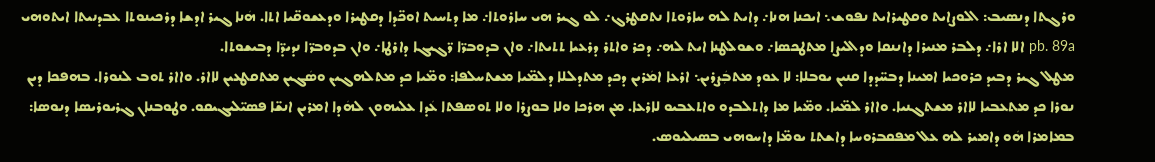ܘܪܓܬܐ ܕܢܣܝܒ: ܐܠܘܨܐܝܬ ܘܩܛܝܪܐܝܬ ܢܦܘܫ܆ ܐܝܟܢܐ ܗܢܐ܇ ܕܐܝܬ ܠܗ ܚܐܪܘܬܐ ܢܬܩܛܪܓ܇ ܠܘ ܓܝܪ ܗܝ ܚܐܪܘܬܐ܇ ܡܐ ܕܬܚܝܬ ܐܘܟ̈ܕܐ ܕܩܛܝܪܐ ܘܕܥܫܘܩ̈ܝܐ ܐܬܐ. ܗܿܢܐ ܓܝܪ ܐܕܫܐ ܕܪܟܝܢܘܬܐ ܥܒܕܢܝܬܐ ܐܝܬܘܗܝ pb. 89a ܐܠܐ ܐܪܐ܇ ܕܠܒܪ ܡܢܝܪܐ ܕܐܢܢܩܐ ܘܕܐܠܝܨܐ ܡܬܛܟܣܐ܇ ܘܫܘܠܛܢܐ ܐܝܬ ܠܗ܇ ܕܟܪ ܘܐܬܪ ܕܪܥܝܐ ܬܬܝܬܐ܇ ܘܐܢ ܒܕܘܒܪ̈ܐ ܪ̈ܓܝܓܐ ܕܐܪܛܐ܇ ܘܐܢ ܒܕܘܒܪ̈ܐ ܢܕܝܕ̈ܐ ܕܒܝܫܘܬܐ.
ܡܛܠ ܓܝܪ ܕܒܝܕ ܟܪܘܟܝܐ ܐܡܝܢܐ ܕܒܚ̈ܕܕܐ ܩܢܝܢ ܝܘܒܠܐ: ܠܐ ܥܘܕ ܡܬܒܲܨܪܝܢ܆ ܐܪܥܐ ܐܡܿܪܝܢ ܕܟܕ ܡܬܕܠܠܐ ܕܠܡ̈ܝܐ ܡܫܬܚܠܦܐ: ܘܡ̈ܝܐ ܟܕ ܡܬܠܗܓܝܢ ܘܣܿܓܝܢ ܡܬܩܛܥܝܢ ܠܐܐܪ. ܘܐܐܪ ܬܘܒ ܠܢܘܪܐ. ܒܗܦܟܐ ܕܝܢ ܢܘܪܐ ܟܕ ܡܬܥܒܝܐ ܠܐܐܪ ܡܫܬܓܢܝܐ. ܘܐܐܪ ܠܡ̈ܝܐ. ܘܡ̈ܝܐ ܡܐ ܕܐܬܠܒܕܘ ܘܐܬܥܒܝܘ ܠܐܪܥܐ. ܡܢ ܗܪܟܐ ܘܠܐ ܒܘܨܪܐ ܘܠܐ ܬܘܣܦܬܐ ܥܿܕܐ ܥܠܝܗܘܢ ܠܗܿܕܐ ܐܡܪܝܢ ܐܢܫ̈ܐ ܦܣܝ̈ܠܝܓܝܩܘ. ܘܛܘܒܢܐܢ ܓܪܝܘܪܝܣܐ ܕܢܘܣܐ: ܒܡܐܡܪܐ ܗܿܘ ܕܐܡܝܪ ܠܗ ܥܠ ܡܦܩܒܪܘܚܐ ܕܐܫܬܬ ܝܘܡ̈ܐ ܕܐܚܘܗܝ ܒܣܝܠܝܘܣ.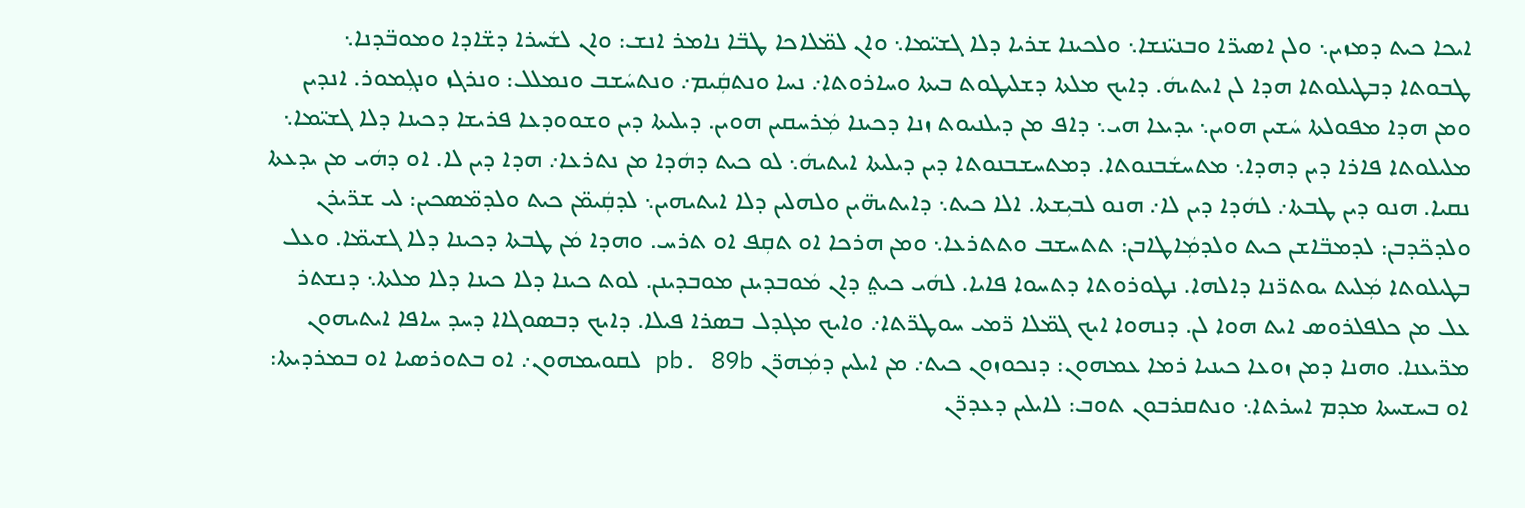ܐܝܟܐ ܟܝܬ ܕܡܙܝܢ܆ ܘܠܢ ܐܣܝܪ̈ܐ ܘܒܢܝ̈ܢܫܐ܆ ܘܠܟܝܢܐ ܫܪܝܐ ܕܠܐ ܓܫܝ̈ܡܐ܆ ܘܐܢ ܠܡ̈ܠܐܟܐ ܛܒ̈ܐ ܢܐܡܪ ܐܢܫ: ܘܐܢ ܠܫܿܚܪܐ ܕܫ̈ܐܕܐ ܘܡܘܒ̈ܕܢܐ܆ ܛܒܘܬܐ ܕܒܛܝܠܘܬܐ ܗܕܐ ܠܢ ܐܝܬܝܗܿ. ܕܐܝܟ ܡܠܬܐ ܕܫܠܝܛܘܬ ܒܝܬܐ ܘܚܐܪܘܬܐ܇ ܢܚܐ ܘܢܬܩܲܝܡ܇ ܘܢܬܚܿܫܒ ܘܢܡܠܠ: ܘܢܪܓܙ ܘܢܓܼܡܘܪ. ܐܢܕܝܢ ܘܡܢ ܗܕܐ ܡܦܘܠܬܐ ܚܿܫܝܢ ܗܘܝܢ܆ ܝܕܝܥܐ ܗܝ܆ ܕܐܦ ܡܢ ܕܝܠܢܝܘܬ ܙܢܐ ܕܟܝܢܐ ܡܲܪܚܩܝܢ ܗܘܝܢ. ܕܝܠܝܬܐ ܕܝܢ ܘܫܘܘܕܥܐ ܦܪܝܫܐ ܕܟܝܢܐ ܕܠܐ ܓܫܝ̈ܡܐ܆ ܡܠܝܠܘܬܐ ܦܐܪܐ ܕܝܢ ܕܗܕܐ܆ ܡܬܚܫܿܒܢܘܬܐ. ܕܡܬܚܫܒܢܘܬܐ ܕܝܢ ܕܝܠܝܬܐ ܐܝܬܝܗܿ܆ ܠܘ ܟܝܬ ܕܗܿܕܐ ܡܢ ܢܬܪܥܐ܇ ܗܕܐ ܕܝܢ ܠܐ. ܐܘ ܕܗܿܝ ܡܢ ܝܕܥܬܐ ܢܩܝܐ. ܗܢܘ ܕܝܢ ܛܒܬܐ܇ ܠܗܿܕܐ ܕܝܢ ܠܐ܇ ܗܢܘ ܠܒܝܼܫܬܐ. ܐܠܐ ܟܝܬ܆ ܕܐܝܬܝܗ̈ܝܢ ܘܠܗܠܝܢ ܕܠܐ ܐܝܬܝܗܝܢ܆ ܠܕܩܲܝܡ̈ܢ ܟܝܬ ܘܠܕܡ̈ܣܟܝܢ: ܠܝ ܫܪ̈ܝܪܢ ܘܠܕܟ̈ܕܒܢ: ܠܕܡܒ̈ܐܫܢ ܟܝܬ ܘܠܕܡܲܐܛܐܒܢ: ܬܬܚܫܒ ܘܬܬܪܥܐ܆ ܘܡܢ ܗܪܟܐ ܐܘ ܬܩܼܦ ܐܘ ܬܪܚ. ܘܗܕܐ ܡܿܢ ܛܒܬܐ ܕܟܝܢܐ ܕܠܐ ܓܫܝܡ̈ܐ. ܘܥܠ ܒܛܝܠܘܬܐ ܡܲܠܝܬ ܝܘܬܪ̈ܢܐ ܕܐܠܗܐ. ܢܛܘܪܘܬܐ ܕܬܚܘܐ ܦܐܝܐ. ܠܗܿܝ ܟܝܬ݀ ܕܐܢ ܡܿܘܒܕܝܢܢ ܡܘܒܕܝܢܢ. ܠܘܬ ܟܝܢܐ ܕܠܐ ܟܝܢܐ ܕܠܐ ܡܠܬܐ܆ ܕܢܫܬܪ ܥܠ ܡܢ ܟܠܦܠܪܘܣ ܐܝܬ ܗܘܐ ܠܢ. ܕܢܗܘܐ ܐܝܟ ܓܡ̈ܠܐ ܪ̈ܡܝ ܚܘܛܪ̈ܬܐ܇ ܘܐܝܟ ܡܓܕܠ ܒܣܪܐ ܦܝܠܐ. ܕܐܝܟ ܕܒܣܘܓܐܐ ܕܚܕ ܚܐܦܐ ܐܝܬܝܗܘܢ ܡܪ̈ܝܥܢܐ. ܘܗܢܐ ܕܡܢ ܙܘܥܐ ܟܝܢܝܐ ܪܡܐ ܥܡܗܘܢ: ܕܢܟܘܙܘܢ ܟܝܬ܇ ܡܢ ܐܝܠܝܢ ܕܡܲܗܪ̈ܢ pb. 89b ܠܩܘܝܡܗܘܢ܇ ܐܘ ܒܬܘܪܣܝܐ ܐܘ ܒܡܪܕܝܬܐ: ܐܘ ܒܚܫܚܬܐ ܡܕܡ ܐܚܪܬܐ܆ ܘܢܬܩܪܒܘܢ ܬܘܒ: ܠܐܝܠܝܢ ܕܥܕܪ̈ܢ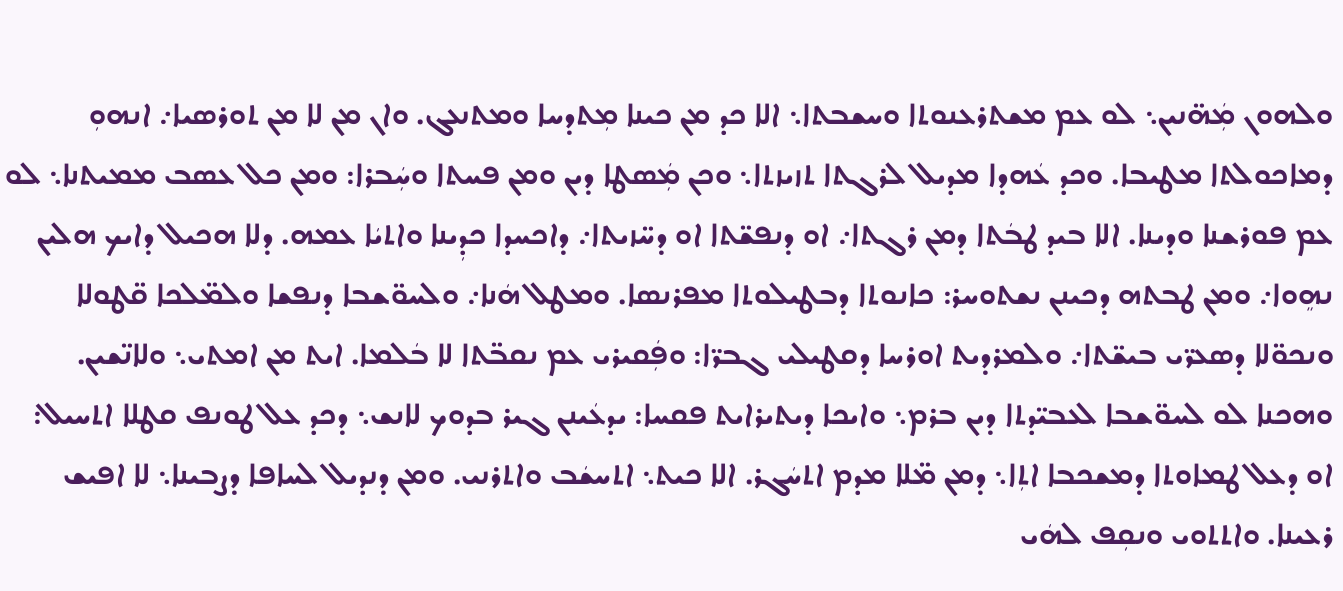ܘܠܗܘܢ ܡܲܗ̈ܢܝܢ܆ ܠܘ ܥܡ ܡܫܬܪܥܢܘܬܐ ܘܚܫܒܬܐ܆ ܐܠܐ ܟܕ ܡܢ ܟܝܢܐ ܡܼܬܕܚܐ ܘܡܬܢܥܓ. ܘܐܢ ܡܢ ܠܐ ܡܢ ܬܘܪܣܝܐ܇ ܐܢܗܘܼ ܕܡܐܟܘܠܬܐ ܡܛܝܒܐ. ܘܟܕ ܥܿܗܕܐ ܡܕܝܠ ܠܪܓܬܐ ܬܙܝܙܬܐ܆ ܘܟܢ ܡܲܣܛܐ ܕܝܢ ܘܡܢ ܦܚܬܐ ܘܚܲܒܪܐ: ܘܡܢ ܟܠ ܥܣܒ ܡܡܝܬܢܐ܆ ܠܘ ܥܡ ܦܘܪܫܢܐ ܘܕܝܢܐ. ܐܠܐ ܒܝܕ ܛܒܿܬܐ ܕܡܢ ܪܓܬܐ܇ ܐܘ ܕܢܦܫ̈ܬܐ ܐܘ ܕܚ̈ܙܝܬܐ܇ ܕܐܟܚܕܐ ܟܕܼܝܢܐ ܘܐܬܝܿܐ ܥܡܗ. ܕܠܐ ܗܟܝܠ ܕܐܝܟ ܗܠܝܢ ܢܗܸܘܐ܇ ܘܡܢ ܛܒܬܗ ܕܟܝܢܢ ܢܫܬܘܚܪ: ܟܐܢܘܬܐ ܕܒܛܝܠܘܬܐ ܡܦܪܢܣܐ. ܘܡܛܠ ܗܿܢܐ܇ ܘܠܚܘ̈ܫܒܐ ܕܢܦܫܐ ܘܠܡ̈ܠܟܐ ܩ̈ܛܘܠܐ ܘܢܟܘ̈ܠܐ ܕܣܥܪ̈ܝ ܒܝܫ̈ܬܐ܇ ܘܠܡܪܕܝܬ ܐܘܪܚܐ ܕܩܛܝܠܝ ܓܒܪ̈ܐ: ܘܦܲܩܝܪܝ ܥܡ ܢܩܒ̈ܬܐ ܠܐ ܒܿܠܡܐ. ܐܝܬ ܡܢ ܐܡܬܝ܆ ܘܠܐܢ̈ܫܝܢ. ܘܗܟܢܐ ܠܘ ܠܚܘ̈ܫܒܐ ܠܥܒܝ̈ܕܬܐ ܕܝܢ ܒܪܡ܆ ܘܐܝܟܐ ܕܝܬܝܪܐܝܬ ܦܩܚܐ: ܝܕܥܿܝܢܢ ܓܝܪ ܒܕܘܟ ܠܐܢܫ܆ ܕܟܕ ܥܠ ܛܘܢܦ ܩܛܠܐ ܐܬܚܝܠ: ܐܘ ܕܥܠ ܛܡܐܘܬܐ ܕܡܫܟܒܐ ܐܬܼܐ܆ ܕܡܢ ܡ̈ܠܐ ܡܕܡ ܐܬܚܿܓܪ. ܐܠܐ ܟܝܬ܆ ܐܬܚܫܿܒ ܘܐܬܪܢܝ. ܘܡܢ ܕܢܕܝܠ ܠܚܐܦܐ ܕܨܒܝܢܐ܆ ܠܐ ܐܦܝܫ ܪܥܝܢܐ. ܘܐܬܬܘܝ ܘܢܩܼܦ ܠܗܿܝ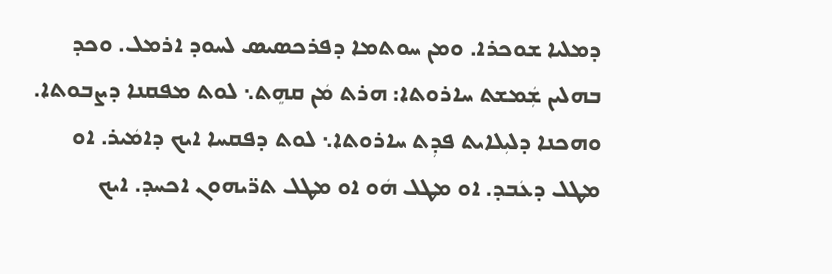ܕܡܠܝܐ ܫܘܟܪܐ. ܘܡܢ ܚܘܬܡܐ ܕܦܪܟܣܝܣ ܠܚܘܕ ܐܪܡܠ. ܘܟܕ ܒܗܠܝܢ ܫܲܡܫܬ ܚܐܪܘܬܐ: ܗܪܬ ܡܿܢ ܩܗܸܬ܆ ܠܘܬ ܡܦܩܢܐ ܕܨܒܘܬܐ. ܘܗܟܢܐ ܕܠܝܼܠܐܝܬ ܦܕܼܬ ܚܐܪܘܬܐ܆ ܠܘܬ ܕܦܩܚܐ ܐܝܟ ܕܐܡܿܝܪ. ܐܘ ܡܛܠ ܕܥܿܒܕ. ܐܘ ܡܛܠ ܗܿܘ ܐܘ ܡܛܠ ܬܪ̈ܝܗܘܢ ܐܟܚܕ. ܐܝܟ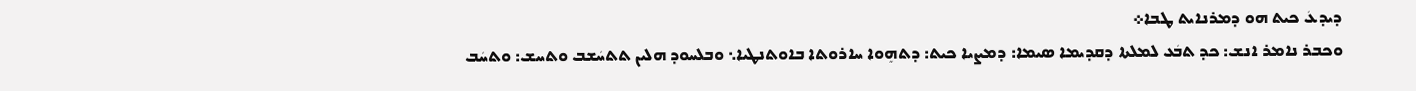ܕܝܕܥܿ ܟܝܬ ܗܘ ܕܡܪܢܐܝܬ ܛܒܐ܀
ܘܟܒܪ ܢܐܡܪ ܐܢܫ: ܟܕ ܬܒܿܥ ܠܡܠܬܐ ܕܩܕܝܡܐ ܣܝܡܐ: ܕܡܨܝܐ ܟܝܬ: ܕܬܗܸܘܐ ܚܐܪܘܬܐ ܒܐܘܬܢܛܝܐ܆ ܘܒܠܚܘܕ ܗܠܝܢ ܬܬܚܿܫܒ ܘܬܚܫ: ܘܬܚܿܒ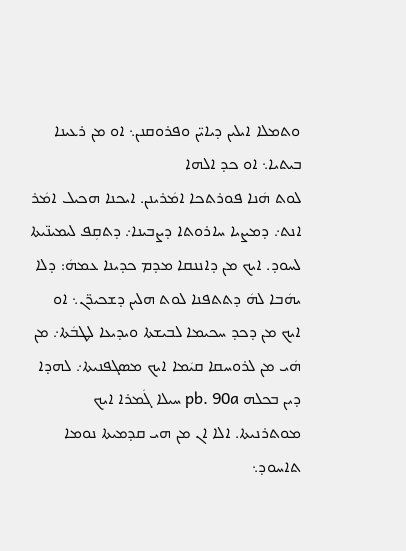ܘܬܡܠܐ ܐܝܠܝܢ ܕܝܐܝ̈ܢ ܘܦܪܘܩܢܢ܆ ܐܘ ܡܢ ܪܥܝܢܐ ܒܝܬܝܐ܆ ܐܘ ܟܕ ܐܠܗܐ
ܠܘܬ ܗܿܢܐ ܦܘܪܬܟܐ ܐܡܿܪܝܢܢ. ܐܝܟܢܐ ܗܟܝܠ ܐܡܿܪ ܐܢܬ܇ ܕܡܨܝܐ ܚܐܪܘܬܐ ܕܨܒܝܢܐ܇ ܕܬܩܼܦ ܠܝܡܝܢ̈ܝܬܐ ܠܚܘܕ. ܐܝܟ ܡܢ ܕܐܢܢܩܐ ܡܕܡ ܟܕܝܢܐ ܥܡܗܿ: ܕܠܐ ܝܗܿܒܐ ܠܗܿ ܕܬܬܦܢܐ ܠܘܬ ܗܠܝܢ ܕܫܟܝܪ̈ܢ܆ ܐܘ ܐܝܟ ܡܢ ܕܟܕ ܚܟܝܡܐ ܠܒܝܫܬܐ ܘܝܕܝܥܐ ܠܛܒܿܬܐ܇ ܡܢ ܗܿܝ ܡܢ ܠܪܘܚܩܐ ܩܝܿܡܐ ܐܝܟ ܡܣܓܦܢܝܬܐ܇ ܠܗܕܐ ܕܝܢ ܒܟܠܗ pb. 90a ܚܝܠܐ ܓܿܡܪܐ ܐܝܟ ܡܘܬܪܢܝܬܐ. ܐܠܐ ܐܢ ܡܢ ܗܝ ܩܕܡܝܬܐ ܢܘܡܐ ܬܐܚܘܕ܆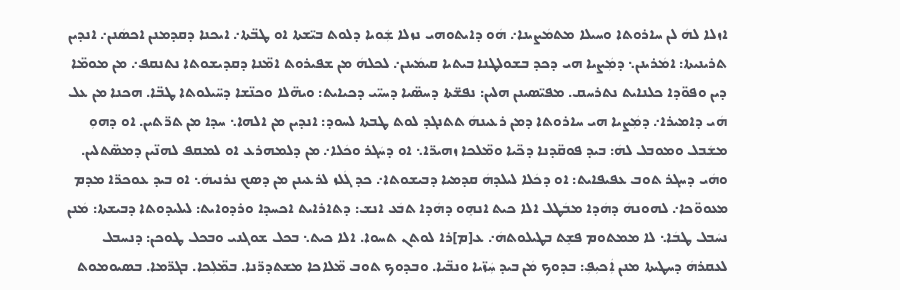ܐܙܠܐ ܠܗܿ ܠܢ ܚܐܪܘܬܐ ܘܚܝܠܐ ܡܬܡܿܨܝܢܐ܇ ܗܿܘ ܕܐܝܬܘܗܝ ܢܙܠܐ ܫܲܘܝܐ ܕܠܘܬ ܒܝ̈ܫܬܐ ܐܘ ܛܒ̈ܬܐ܇ ܐܝܟܢܐ ܕܩܕܡܢܢ ܐܟܣܿܢܢ܇ ܐܢܕܝܢ ܬܪܝܢܝܬܐ: ܐܡܿܪܝܢܢ܆ ܕܡܲܨܝܐ ܗܝ ܕܟܕ ܒܫܘܠܛܢܐ ܒܝܬܝܐ ܩܝܡܿܝܢܢ܇ ܠܟܠܗܿ ܡܢ ܫܦܝܪܘܬ ܐܡ̈ܢܐ ܕܩܕܝܫܘܬܐ ܢܬܢܩܦ܇ ܡܢ ܡܘܡ̈ܐ ܕܝܢ ܘܦܘ̈ܕܐ ܟܠܢܐܝܬ ܢܬܪܚܩ. ܡܦܝ̈ܣܝܢܢ ܗܠܝܢ: ܢܦܫ̈ܬܐ ܕܚܣ̈ܝܐ ܕܚܝ̈ܝ ܕܟܝܐܝܬ: ܘܝܗ̈ܠܐ ܘܟܢ̈ܫܐ ܕܚ̈ܝܠܘܬܐ ܛܒ̈ܐ. ܗܟܢܐ ܡܢ ܥܠ ܗܿܝ ܕܐܡܝܪܐ܇ ܕܡܲܨܝܐ ܗܝ ܚܐܪܘܬܐ ܕܡܢ ܪܥܝܢܗܿ ܬܬܢܓܕ ܠܘܬ ܛܒܬܐ ܠܚܘܕ: ܐܢܕܝܢ ܡܢ ܐܠܗܐ܆ ܚܕܐ ܡܢ ܬܪ̈ܬܝܢ. ܐܘ ܕܗܘܼ ܡܫܿܒܠ ܘܡܘܒܠ ܠܗܿ: ܒܝܕ ܦܘܩ̈ܕܢܐ ܕܟ̈ܝܐ ܘܡ̈ܠܟܐ ܙܗܝܪ̈ܐ܆ ܐܘ ܕܚܿܓܪ ܘܟܿܠܐ܇ ܡܢ ܕܠܡܗܪܥ ܐܘ ܠܡܩܦ ܠܗܢ̈ܝܢ ܕܡܣ̈ܬܠܝܢ. ܘܗܿܝ ܕܚܓܪ ܬܘܒ ܥܦܝܦܐܝܬ: ܐܘ ܕܟܿܠܐ ܠܝܠܕܗܿ ܩܕܡܝܐ ܕܒܝܫܘܬܐ܇ ܟܕ ܓܿܠܙ ܠܪܥܝܢܢ ܡܢ ܕܣܟ ܢܪܢܝܗܿ܆ ܐܘ ܒܝܕ ܥܘܟܪ̈ܐ ܡܕܡ ܡܥܘܘ̈ܟܐ܇ ܠܗܘܢܗܿ ܕܗܿܕܐ ܡܒܿܛܠ ܐܠܐ ܟܝܬ ܐܢܗܸܘ ܕܗܿܕܐ ܬܒܿܥ ܐܢܫ: ܕܬܐܪܐܝܬ ܐܟܚܕܐ ܘܪܕܘܐܝܬ: ܠܝܠܝܕܘܬܐ ܕܒܝܫܬܐ: ܡܿܢܢ ܢܚܿܒܠ ܛܒܿܐ܆ ܠܐ ܡܡܬܘܡ ܦܫܸܬ ܒܛܝܠܘܬܗܿ܇ ܥ[ܡ]ܪܐ ܠܘܬܢ ܬܚܘܐ. ܐܠܐ ܟܝܬ܆ ܒܟܠ ܫܘܓܢܝ ܘܒܟܠ ܛܘܟܢ: ܕܢܚܒܠ ܠܥܩܪܗܿ ܕܚܛܝܬܐ ܡܢܢ ܐܲܟܝܼܦܼ: ܒܕܘܟ ܡܿܢ ܒܝܕ ܚܲܙ̈ܝܐ ܘܢܒ̈ܝܐ. ܘܒܕܘܟ ܬܘܒ ܡ̈ܠܐܟܐ ܡܫܬܕܪ̈ܢܐ. ܒܡ̈ܠܼܟܐ. ܒܓܪ̈ܡܐ. ܒܣܝܘܡܘܬ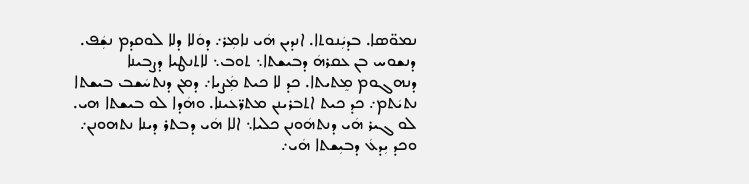ܢܡܘ̈ܣܐ. ܒܕܝܲܢܘܬܐ. ܐܢܕܝܢ ܗܿܝ ܢܐܡܼܪ܇ ܕܘܿܠܐ ܕܠܐ ܠܘܩܕܡ ܢܫܲܦ. ܕܢܫܘܚ ܒܢ ܥܩܪܗܿ ܕܒܝܫܬܐ܆ ܬܘܒ܆ ܠܐܬܢܛܝܐ ܕܨܒܝܢܐ ܕܢܗܓܘܡ ܡܸܬܝܬܐ. ܟܕ ܠܐ ܟܝܬ ܡܲܨܝܐ܇ ܕܡܢ ܕܢܬܚܿܫܒ ܒܝܫܬܐ ܢܬܝܿܬܡ܇ ܟܕ ܟܝܬ ܐܬܒܪܝܢܢ ܡܬܪ̈ܥܝܢܐ. ܘܗܿܕܐ ܠܘ ܒܝܫܬܐ ܗܝ. ܠܘ ܓܝܪ ܗܿܝ ܕܢܬܗܿܘܢܢ ܟܠܝܐ܆ ܐܠܐ ܗܿܝ ܕܒܬܪ ܕܝܢܐ ܢܬܗܘܢܢ܇ ܘܟܕ ܝܼܕܥܿ ܕܒܝܼܫܬܐ ܗܿܝ܇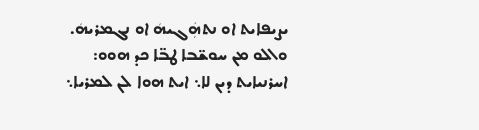ܝܨܝܦܐܝܬ ܐܘ ܢܬܗܲܓܝܗܿ ܐܘ ܢܓܡܪܝܗܿ. ܘܐܠܘ ܡܢ ܚܘܫ̈ܒܐ ܛܒ̈ܐ ܟܕ ܗܘܘ: ܐܚܪܢܝܐܝܬ ܕܝܢ ܠܐ܆ ܐܝܬ ܗܘܐ ܠܢ ܠܡܪܝܐ܆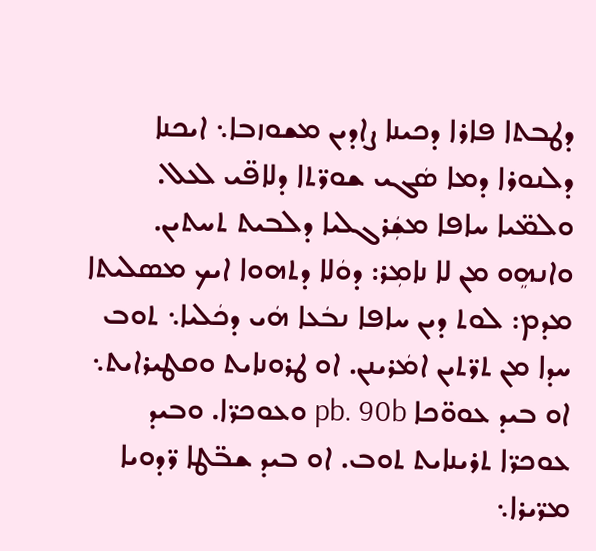ܕܛܒܬܐ ܦܐܪܐ ܕܟܝܢܐ ܨܐܕܝܢ ܡܫܘܙܒܐ܆ ܐܝܟܢܐ ܕܠܢܘܪܐ ܕܡܐ ܣܿܓܝ ܫܘܪ̈ܬܐ ܕܠܐܦ̈ܝ ܠܥܠ. ܘܠܡ̈ܝܐ ܚܐܦܐ ܡܫܲܪܓܠܝܐ ܕܠܒܝܬ ܬܚܬܝܢ. ܘܐܢܗܸܘ ܡܢ ܠܐ ܢܐܡܼܪ: ܕܘܿܠܐ ܕܬܗܘܐ ܐܝܟ ܡܣܠܝܬܐ ܡܕܡ: ܠܘܬ ܕܝܢ ܚܐܦܐ ܢܒܿܥܐ ܗܿܝ ܕܟܿܠܝܐ܆ ܬܘܒ ܚܕܐ ܡܢ ܬܪ̈ܬܝܢ ܐܡܿܪܝܢܢ. ܐܘ ܛܪܘܢܐܝܬ ܘܩܛܝܪܐܝܬ܆ ܐܘ ܒܝܕ ܥܘܘ̈ܟܐ pb. 90b ܘܥܘܟܪ̈ܐ. ܘܒܝܕ ܥܘܟܪ̈ܐ ܬܪܝܢܐܝܬ ܬܘܒ. ܐܘ ܒܝܕ ܫܒ̈ܛܐ ܪ̈ܕܘܝܐ ܡܪ̈ܝܪܐ܆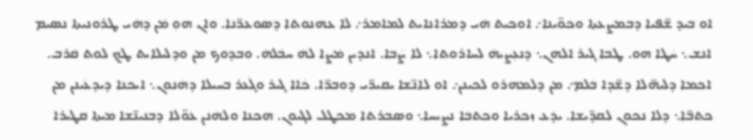ܐܘ ܒܝܕ ܫ̈ܦܝܐ ܕܒܡܨܥܬܐ ܘܟܘ̈ܝܢܐ܇ ܐܘܟܝܬ ܗܿܝ ܕܡܪܐܢܐܝܬ ܠܡܐܡܪ܇ ܠܐ ܥܗܢܘܬܐ ܕܣܘܥܪ̈ܢܐ. ܘܐܢ ܗܘܼ ܡܿܢ ܕܗܿܝ ܛܪܘܢܝܬܐ ܢܣܝܡ ܐܢܫ܆ ܚܿܛܐ ܗܘ. ܛܒܐ ܓܝܪ ܐܠܗܢ܆ ܕܢܥܼܨܝܗܿ ܠܚܐܪܘܬܐ܆ ܠܐ ܨܿܒܐ. ܐܢܕܝܢ ܡܿܨܐ ܠܗܿ ܚܒܿܠܗܿ. ܘܒܕܘܟ ܡܢ ܘܕܠܝܠܐܝܬ ܛܟ ܠܘܬ ܩܿܪܒ. ܐܟܡܐ ܕܠܝܗ̈ܠܐ ܕܫ̈ܕܐ ܒܿܠܡ܇ ܡܢ ܕܠܡܗܪܘ ܠܟܝܢܢ܇ ܐܘ ܠܐܢ̈ܫܐ ܝܩܝܪ̈ܝ ܕܘܒܪ̈ܐ. ܟܿܐܐ ܓܝܪ ܘܓܿܥܪ ܒܚܝܠܐ ܕܗܿܢܘܢ܆ ܐܝܟܢܐ ܕܝܕܥܿܝܢܢ ܡܢ ܟܬܒ̈ܐ܆ ܕܠܐ ܢܟܘܢ ܠܩܕ̈ܝܫܐ. ܝܕܿܥ ܙܟܪܝܐ ܘܟܬܒܿܐ ܢܨܝܚܐ܆ ܘܣܒܪܬܐ ܡܟܛܠ ܠܓܝܘܢ. ܗܟܢܐ ܘܠܗܿܢܢ ܥܿܘ̈ܠܐ ܕܒܢܝܢ̈ܫܐ ܡܝܬܐ ܩܛܝܪܐ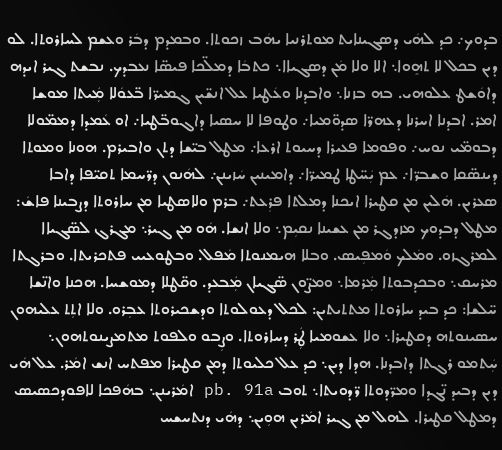ܒܕܘܟ܇ ܟܕ ܠܗܿܝ ܕܣܓܝܢܐܝܬ ܡܘܬܪܢܝܐ ܝܗܿܒ ܙܟܘܬܐ. ܘܒܡܕܡ ܕܒܿܪ ܘܥܫܡ ܠܚܐܪܘܬܐ. ܠܘ ܕܝܢ ܒܟܠ ܠܐ ܬܗܸܘܐ܆ ܐܠܐ ܘܠܐ ܡܿܢ ܕܣܓܝܐܐ܆ ܟܬܒܿܐ ܕܡܠ̈ܟܐ ܦܝܣ̈ܐ ܢܥܒܕܟ. ܢܒܫܬ ܓܝܪ ܐܝܕܗ ܕܐܘܿܫܛ ܥܠܘܗܝ. ܒܗ ܒܙܢܐ܆ ܘܐܒܕܢܐ ܘܥܿܛܝܐ ܥܠ ܐܢܫ̈ܝܢ ܓܡܝܪ̈ܐ ܒ̈ܥܘܿܠܐ ܡܲܝܬܐ ܡܘܫܐ ܐܡܪ. ܐܒܕܢܐ ܐܚܪܢܐ ܕܥܗܪ̈ܐ ܣܕܘ̈ܡܝܐ܇ ܘܛܘܦܐ ܠܐ ܚܣܝܐ ܕܐܓܘܒ̈ܛܝܐ܇ ܐܘ ܥܿܡܕܐ ܕܡܡ̈ܘܠܐ ܕܒܘܡ̈ܝ ܢܘܚ܇ ܘܦܘܡܐ ܦܥܝܪܐ ܕܚܝܘܬ ܐܪܥܐ܇ ܡܛܠ ܒܝ̈ܫܐ ܕܬܢ ܘܐܒܝܪܡ. ܗܘܢܐ ܘܡܘܬܐ ܕܝܢܣ̈ܩܐ ܘܫܒܪ̈ܐ܇ ܥܡ ܝܲܚ̈ܛܐ ܛܡܝܪ̈ܐ܇ ܕܐܡܝܢܝܢ ܚܿܙܝܢܢ܇ ܠܗܿܢܘܢ ܕܪ̈ܚܡܐ ܬܩܝ̈ܦܐ ܕܐܒܐ ܣܥܪܝܢ. ܗܿܠܝܢ ܡܢ ܩܛܝܪܐ ܐܝܟܢܐ ܕܡܠܬܐ ܦܪܼܥܬ܇ ܒܪܡ ܘܠܐܣܛܝܐ ܡܢ ܚܐܪܘܬܐ ܕܨܒܝܢܐ ܦܐܫܿ: ܡܛܠ ܕܒܕܘܟ ܡܙܕܓܪ ܡܢ ܥܫܝܢܐ ܢܩܝܼܡ܆ ܘܠܐ ܐܢܫܐ. ܗܿܘ ܡܢ ܓܝܪ܆ ܡܓܪܓ ܠܣ̈ܓܝܐܐ ܠܡܪܓܙܘ. ܘܡܿܠܟ ܘܿܡܦܼܝܣ. ܘܒܠܐ ܗܝܡܢܘܬܐ ܡܿܦܠ. ܘܒܛܘܥܝܝ ܦܬܟܪܝܬܐ. ܘܒܪܓܬܐ ܡܪܚܩ܆ ܘܒܟܕܒܘܬܐ ܡܲܪܡܐ܆ ܘܡܨ̈ܘܢ ܣ̈ܓܝܐܢ ܡܲܒܥܕ. ܘܩ̈ܛܠܐ ܕܡܘܫܚܐ. ܗܟܢܐ ܘܐܢ̈ܫܐ ܚ̈ܠܫܐ: ܟܕ ܒܝܕ ܚܐܪܘܬܐ ܡܬܬܝܬܝܢ: ܠܟܠ ܕܥܘܠܘܬܐ ܘܕܫܟܝܪܘܬܐ ܥܒܼܪܘ. ܘܠܐ ܐܬܼܬ ܥܠܝܗܘܢ ܚܣܝܢܘܬܗ ܕܩܛܝܪܐ܆ ܘܠܐ ܥܫܘܡܝܐ ܛܲܪ ܕܚܐܪܘܬܐ. ܘܨܼܒܘ ܘܠܦܘܬ ܡܬܡܨܝܢܘܬܗܘܢ܆ ܚܲܬܡܘ ܪܓܬܐ ܕܐܒܕܢܐ. ܗܕܐ ܕܝܢ܆ ܟܕ ܥܠ ܟܠܝܘܬܐ ܕܡܢ ܩܛܝܪܐ ܡܦܬܚ ܐܢܫ ܐܡܿܪ. ܥܠ ܗܿܝ ܕܝܢ ܕܒܝܕ ܢ̈ܓܕܐ ܘܡܪ̈ܕܘܬܐ ܪ̈ܕܘܝܬܐ܆ ܬܘܒ pb. 91a ܐܡܿܪܝܢܢ܆ ܒܗܿܦܟܐ ܠܐܦܘܕܟܣܝܣ ܕܡܛܠ ܩܛܝܪܐ. ܠܗܠ ܡܢ ܓܝܪ ܐܡܿܪܝܢ ܗܘܼܝܢ܆ ܕܗܿܝ ܕܢܬܚܫܚ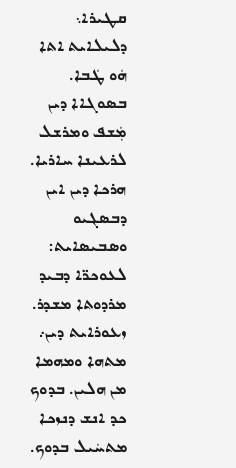ܩܛܝܪܐ܆ ܕܠܝܠܐܝܬ ܐܬܐ ܗܿܘ ܛܿܒܐ. ܒܣܘܓܐܐ ܕܝܢ ܡܲܫܦ ܘܡܪܫܠ ܠܪܥܝܢܐ ܚܐܪܝܐ. ܗܪܟܐ ܕܝܢ ܐܝܢ ܕܒܣܓܝܘ ܘܣܒܝܣܐܝܬ: ܠܥܘܟܪ̈ܐ ܕܒܝܕ ܡܪܕܘܬܐ ܡܫܕܪ. ܙܥܘܪܐܝܬ ܕܝܢ܇ ܡܬܗܐ ܘܡܗܡܐ ܡܢ ܗܠܝܢ. ܒܕܘܟ ܟܕ ܐܢܫ ܕܢܙܟܐ ܡܬܚܿܝܠ ܒܕܘܟ.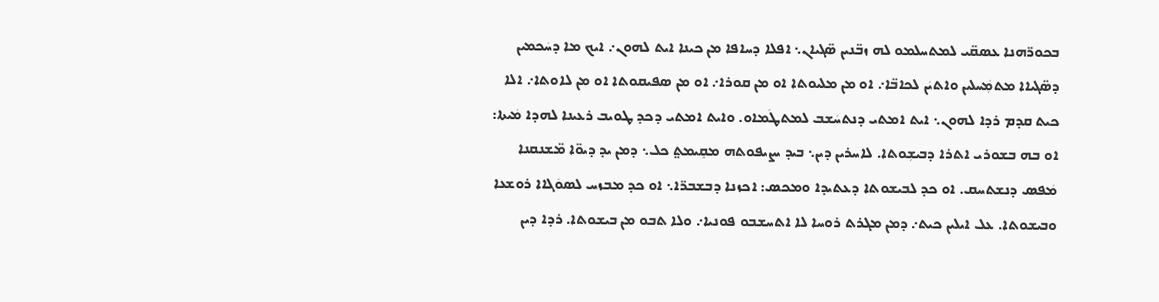ܒܟܘܪ̈ܗܢܐ ܥܣܩ̈ܝ ܠܡܬܚܠܡܘ ܠܗ ܙܒ̈ܢܝܢ ܣ̈ܓܝܐܢ܆ ܐܦܠܐ ܕܚܐܦܐ ܡܢ ܟܝܢܐ ܐܝܬ ܠܗܘܢ܇ ܐܝܟ ܡܐ ܕܚܿܟܡܝܢ ܕܣ̈ܓܝܐܐ ܡܬܡܲܚܠܝܢ ܘܐܬܝܿܢ ܠܟܐܒ̈ܐ܇ ܐܘ ܡܢ ܡܠܝܘܬܐ ܐܘ ܡܢ ܩܘܪܐ܇ ܐܘ ܡܢ ܣܦܝܩܘܬܐ ܐܘ ܡܢ ܠܐܘܬܐ܇ ܐܠܐ ܟܝܬ ܩܕܡ ܪܕܐ ܠܗܘܢ܆ ܐܝܬ ܐܡܬܝ ܕܢܬܚܿܫܒ ܠܡܬܛܿܡܐܘ. ܘܐܝܬ ܐܡܬܝ ܕܟܕ ܛܘܝܒ ܪܥܝܢܐ ܠܗܕܐ ܡܿܝܬܐ: ܐܘ ܒܗ ܒܫܘܪܝ ܐܬܪܐ ܕܒܝܫܼܘܬܐ. ܠܐܚܪܝܢ ܕܝܢ܆ ܒܝܕ ܝܨܝܦܘܬܗ ܡܩܸܝܡܬ݀ ܟܠ܆ ܕܡܢ ܝܕ ܕܝܘ̈ܐ ܡ̈ܫܢܩܢܐ ܡܿܦܣ ܕܢܫܬܚܩ. ܐܘ ܟܕ ܠܒܝܫܘܬܐ ܕܥܬܝܕܐ ܘܡܟܣ: ܐܟܙܢܐ ܕܒܫܒܪ̈ܐ܆ ܐܘ ܟܕ ܡܒܙܚ ܠܣܘܿܓܐܐ ܪܘܫܥܐ ܘܒܝܫܘܬܐ. ܥܠ ܐܝܠܝܢ ܟܝܬ܇ ܕܡܢ ܡܓܪܬ ܪܘܚܐ ܠܐ ܐܬܚܫܒܘ ܦܘܢܝܐ܇ ܘܠܐ ܬܒܘ ܡܢ ܒܝܫܘܬܐ. ܪܕܐ ܕܝܢ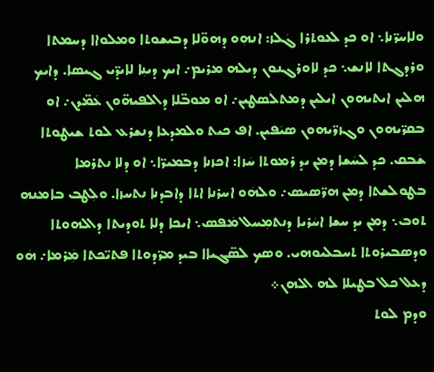ܘܠܐܚܪ̈ܢܐ܆ ܐܘ ܟܕ ܠܥܘܬܪܐ ܓܿܠܙ: ܐܢܗܼܘ ܕܗܘ̈ܠܐ ܕܒܝܫܘܬܐ ܘܡܠܘܐܐ ܕܚܡܬܐ ܘܪܕܓܬܐ ܠܐܢܫ܆ ܟܕ ܠܐܘܪܓܢܘܢ ܕܝܠܗ ܡܪܝܡ܇ ܐܝܟ ܕܝܢܼܐ ܠܐܝܕ̈ܝ ܓܝܣܐ. ܕܐܝܟ ܗܠܝܢ ܐܝܬܝܗܘܢ ܐܝܠܝܢ ܕܡܬܠܿܣܛܝܢ܇ ܐܘ ܡܘܒ̈ܠܐ ܕܐܠܦܝܗ̈ܘܢ ܥܿܡ̈ܕܢ܇ ܐܘ ܒܩܪ̈ܝܗܘܢ ܘܓܙܪ̈ܝܗܘܢ ܣܝܿܦܝܢ. ܐܦ ܟܝܬ ܘܠܡܕܥܐ ܕܢܫܪܥ ܠܘܬ ܫܝܛܘܬܐ ܫܿܒܩ. ܟܕ ܠܚܿܫܐ ܕܡܢ ܝܕ ܪܡܘܬܐ ܚܿܙܐ: ܐܟܙܢܐ ܕܒܡܝܪ̈ܐ܆ ܐܘ ܕܠܐ ܢܬܪܡܐ ܒܛܘܠܫܬܐ ܕܡܢ ܗܪ̈ܣܝܣ܇ ܘܠܗܿܘ ܐܚܪܢܐ ܐܬܐ ܕܐܒܕܢܐ ܢܬܚܙܐ. ܘܠܼܛܒ ܒܐܡܢܗ ܬܘܒ܆ ܕܡܢ ܝܕ ܚܫܐ ܐܚܿܪܝܐ ܕܢܬܡܼܚܠ ܡܿܦܣ܆ ܐܝܟܐ ܕܠܐ ܬܘܕܝܬܐ ܕܐܠܗܘܬܐ ܘܕܣܒܝܪܘܬܐ ܬܚܒܠܝܘܗܝ. ܘܣܟ ܠܣ̈ܓܝܐܐ ܒܝܕ ܡܪ̈ܕܘܬܐ ܦܬܝ̈ܟܬܐ ܡܲܪܡܐ܇ ܗܿܘ ܕܥܠ ܟܠ ܒܛܝܠܐ ܠܗ ܐܠܗܢ܀
ܘܕܡ ܠܘܬ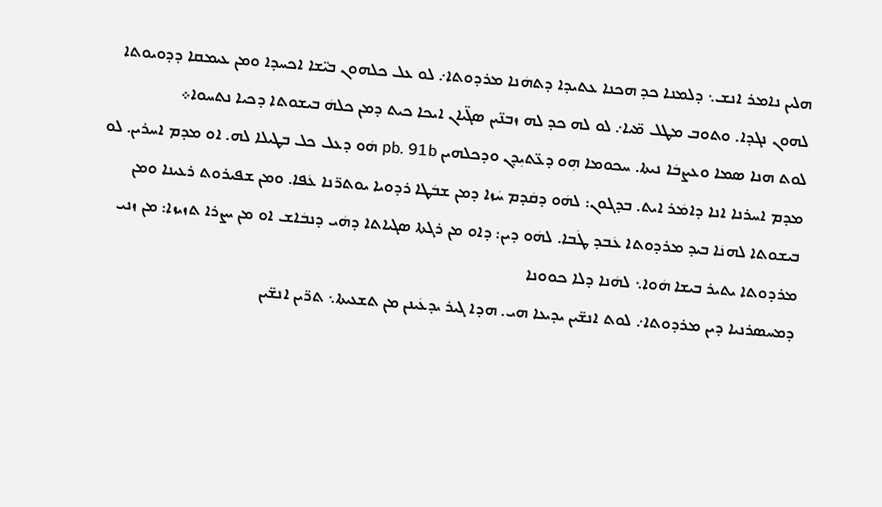ܗܠܝܢ ܢܐܡܪ ܐܢܫ܆ ܕܠܡܢܐ ܟܕ ܗܟܢܐ ܥܬܝܕܐ ܕܬܗܿܢܐ ܡܪܕܘܬܐ܇ ܠܘ ܥܠ ܟܠܗܘܢ ܒܝ̈ܫܐ ܐܟܚܕܐ ܘܡܢ ܥܝܡܩܐ ܕܕܘܝܘܬܐ ܠܗܘܢ ܢܓܕܐ. ܘܬܘܒ ܡܛܠ ܡ̈ܝܐ܇ ܠܘ ܠܗ ܟܕ ܠܗ ܙܒܢ̈ܝܢ ܣܓ̈ܝܐܢ ܐܝܟܐ ܟܝܬ ܕܡܢ ܟܠܗܿ ܒܝܫܘܬܐ ܕܟܝܐ ܢܬܚܘܐ܀
ܠܘܬ ܗܢܐ ܣܡܐ ܘܥܨܒܿܐ ܢܝܬܐ. ܚܟܘܡܐ ܗܼܘ ܕܥ̈ܬܝܼܕܢ ܘܕܟܠܗܝܢ pb. 91b ܗܿܘ ܕܥܠ ܟܠ ܒܛܝܠܐ ܠܗ. ܐܘ ܡܕܡ ܐܚܪܝܢ. ܠܘ ܡܕܡ ܐܚܪܢܐ ܐܢܐ ܕܐܡܿܪ ܐܝܬ. ܒܕܓܘܢ: ܠܗܿܘ ܕܩܿܕܡ ܚܿܙܐ ܕܡܢ ܫܒܿܛܐ ܪܕܘܝܐ ܝܘܬܪ̈ܢܐ ܥܿܦܐ. ܘܡܢ ܫܦܝܪܘܬ ܪܥܝܢܐ ܘܡܢ ܒܝܫܘܬܐ ܠܗܢܿܐ ܒܝܕ ܡܪܕܘܬܐ ܥܿܒܕ ܛܿܒܐ. ܠܗܿܘ ܕܝܢ: ܕܐܘ ܡܢ ܪܓܬܐ ܣܓܝܐܬܐ ܕܗܿܝ ܕܢܒܿܐܫ ܐܘ ܡܢ ܝܨܪܐ ܬܙܝܙܐ: ܡܢ ܙܢܝ ܡܪܕܘܬܐ ܝܬܝܪ ܒܝܫܐ ܗܿܘܐ܆ ܠܗܿܢܐ ܕܠܐ ܟܘܘܢܐ
ܕܡܚܣܪܢܝܐ ܕܝܢ ܡܪܕܘܬܐ܇ ܠܘܬ ܐܢܫ̈ܝܢ ܝܕܝܥܐ ܗܝ. ܗܕܐ ܓܝܪ ܝܕܥܿܝܢܢ ܡܢ ܬܫܥܝܬܐ܆ ܬܪ̈ܝܢ ܐܢܫ̈ܝܢ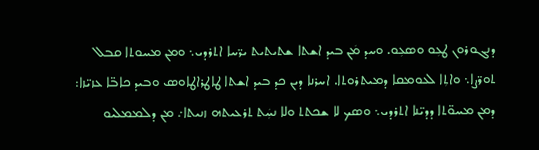ܕܢܓܘܪܘܢ ܛܥܼܘ ܘܣܥܼܘ. ܘܚܕ ܡܿܢ ܒܝܕ ܐܫܬܐ ܫܬܝܬܝܬ ܝܪ̈ܚܐ ܐܬܪܕܝ܆ ܘܡܢ ܡܚܘܬܐ ܩܒܠ ܬܘܪ̈ܨܐ܆ ܘܐܬܼܐ ܠܥܘܡܩܐ ܕܡܝܬܪܘܬܐ. ܐܚܪܢܐ ܕܝܢ ܟܕ ܒܝܕ ܐܫܬܐ ܛܐܛܪܐܛܐܘܣ ܘܒܝܕ ܟܐܒ̈ܐ ܥܙܝ̈ܙܐ: ܕܡܢ ܡܚܘ̈ܬܐ ܕܕܝ̈ܢܐ ܐܬܪܕܝ܆ ܘܣܟ ܠܐ ܫܟܬܬ ܘܠܐ ܢܚܲܬ ܬܪܥܝܬܗ ܙܢܝܬܐ܇ ܡܢ ܕܠܡܡܠܝܘ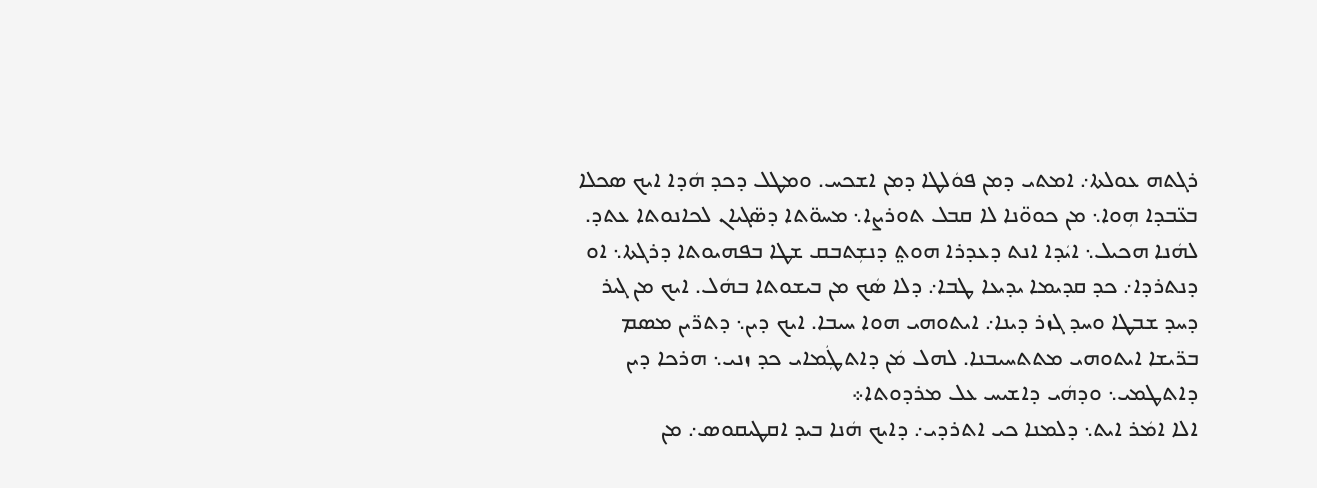ܪܓܬܗ ܥܘܠܬܐ܇ ܐܡܬܝ ܕܡܢ ܦܘܿܠܛܐ ܕܡܢ ܐܫܟܚ. ܘܡܛܠ ܕܟܕ ܗܿܕܐ ܐܝܟ ܣܟܠܐ ܒܥ̈ܒܕܐ ܗܼܘܐ܆ ܡܢ ܟܘܘ̈ܢܐ ܠܐ ܩܒܠ ܬܘܪܨܐ܆ ܡܚܘ̈ܬܐ ܕܣ̈ܓܝܐܢ ܠܟܐܢܘܬܐ ܥܬܕ. ܠܗܿܢܐ ܗܟܝܠ܆ ܐܝܿܕܐ ܐܢܬ ܕܥܕܪܐ ܗܘܬ݀ ܕܢܫܼܬܒܩ ܫܛܐ ܒܦܗܝܘܬܐ ܕܪܓܬܐ܆ ܐܘ ܕܢܬܪܕܐ܇ ܟܕ ܩܕܝܡܐ ܝܕܝܥܐ ܛܒܐ܇ ܕܠܐ ܣܿܟ ܡܢ ܒܝܫܘܬܐ ܒܗܿܠ. ܐܝܟ ܡܢ ܓܝܪ ܕܚܕ ܫܒܛܐ ܘܚܕ ܓܙܪ ܕܝܢܐ܇ ܐܝܬܘܗܝ ܗܘܐ ܚܝܒܐ. ܐܝܟ ܕܝܢ܆ ܕܬܪ̈ܝܢ ܡܣܡ ܒܪ̈ܝܫܐ ܐܝܬܘܗܝ ܡܬܬܚܝܒܢܐ. ܠܗܠ ܡܿܢ ܕܐܬܛܲܡܐܝ ܟܕ ܙܢܝ܆ ܗܪܟܐ ܕܝܢ ܕܐܬܛܡܝ܆ ܘܕܗܿܝ ܕܐܫܝܚ ܥܠ ܡܪܕܘܬܐ܀
ܐܠܐ ܐܡܿܪ ܐܝܬ܆ ܕܠܡܢܐ ܟܝ ܐܬܪܕܝ܇ ܕܐܝܟ ܗܿܢܐ ܒܝܕ ܐܩܛܝܩܘܣ܇ ܡܢ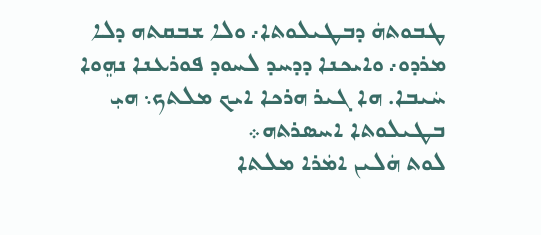ܛܒܘܬܗܿ ܕܒܛܝܠܘܬܐ܇ ܘܠܐ ܫܒܩܬܗ ܕܠܐ ܡܪܕܘ܇ ܘܐܝܟܢܐ ܕܕܚܕ ܠܚܘܕ ܦܘܪܥܢܐ ܢܗܸܘܐ ܚܿܝܒܐ. ܗܐ ܓܝܪ ܗܪܟܐ ܐܝܟ ܡܠܬܟ܆ ܗܝܼ ܒܛܝܠܘܬܐ ܐܚܣܪܬܗ܀
ܠܘܬ ܗܿܠܝܢ ܐܡܿܪܐ ܡܠܬܐ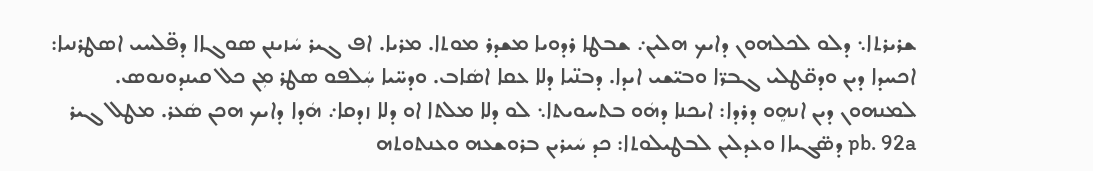ܫܪܝܪܬܐ܆ ܕܠܘ ܠܟܠܗܘܢ ܕܐܝܟ ܗܠܝܢ܇ ܫܒܛܐ ܪܕܘܝܐ ܡܫܕܪ ܡܘܬܐ. ܡܪܝܐ. ܐܦ ܓܝܪ ܚܿܙܝܢܢ ܣܘܓܐܐ ܕܦ̈ܠܚܝ ܐܣܛܪܢܝܐ: ܐܟܚܕܐ ܕܝܢ ܘܕܩ̈ܛܠܝ ܓܒܪ̈ܐ ܘܒܝ̈ܫܝ ܐܝܕܐ. ܕܒܢ̈ܝܐ ܕܠܐ ܥܩܐ ܐܣܿܐܒ. ܘܕܚ̈ܝܐ ܚܲܠܦܘ ܣܛܪ ܡܼܢ ܟܠ ܩܝܢܕܘܢܘܣ. ܠܡܢܗܘܢ ܕܝܢ ܐܢܗܸܘ ܕܪܕܐ: ܐܝܟܢܐ ܕܗܿܘ ܒܬܚܘܝܬܐ܆ ܠܘ ܕܠܐ ܡܠܬܐ ܐܘ ܕܠܐ ܙܕܩܐ܇ ܗܿܕܐ ܕܐܝܟ ܗܟܢ ܣܿܥܪ. ܡܛܠ ܓܝܪ pb. 92a ܕܣ̈ܓܝܐܐ ܘܥܕܠܝܢ ܠܒܛܝܠܘܬܐ: ܟܕ ܚܿܝܪܝܢ ܒܪܘܫܥܗ ܘܥܢܬܘܬܗ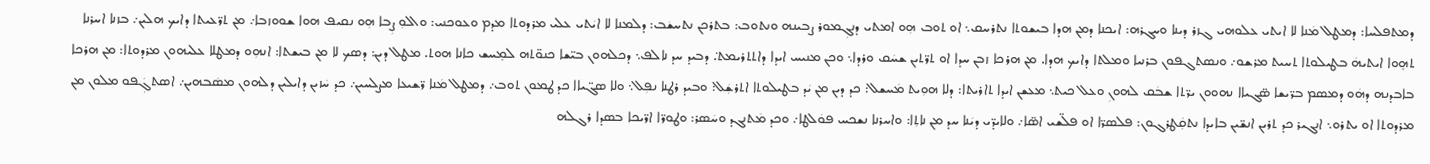ܕܡܬܦܠܚܐ: ܕܡܛܠ ܡܿܢܐ ܠܐ ܐܝܬܝ ܥܠܘܗܝ ܓܙܪ ܕܝܢܐ ܘܚܓܪܗ: ܐܝܟܢܐ ܕܡܢ ܗܕܐ ܒܝܫܘܬܐ ܢܬܪܚܩ܆ ܐܘ ܬܘܒ ܗܼܘ ܐܡܬܝ ܕܢܓܼܡܘܪ ܨܒܝܢܗ ܘܢܬܘܒ: ܒܬܪܟܢ ܢܬܚܫܿܒ: ܕܠܡܢܐ ܠܐ ܐܝܿܬܝ ܥܠܝ ܡܪܕܘܬܐ ܡܕܡ ܘܥܘܟܢܝ: ܘܐܠܘܼ ܨܼܒܐ ܗܼܘ ܢܩܝܦ ܗܘܐ ܫܘܘܙܒܐ܇ ܡܢ ܬܪ̈ܥܝܬܐ ܕܐܝܟ ܗܠܝܢ܇ ܒܙܢܐ ܐܚܪܢܐ ܬܗܸܘܐ ܐܝܬܝܗܿ ܒܛܝܠܘܬܐ ܬܚܝܬ ܡܪܫܘ܇ ܘܢܣܬܓܦܘܢ ܒܪܢܝܐ ܘܡܠܬܐ ܕܐܝܟ ܗܕܐ. ܡܢ ܗܪܟܐ ܙܒܢ ܚܕܐ ܐܘ ܬܪ̈ܬܝܢ ܫܚܿܩ ܘܪܕܐ܆ ܘܟܢ ܡܢܝܚ ܐܝܕܐ ܕܐܬܬܪܝܡܬ݀. ܕܒܝܕ ܚܕ ܢܐܠܦ܆ ܕܟܠܗܘܢ ܒܝ̈ܫܐ ܟܢܘ̈ܬܗ ܠܡܸܚܫ ܟܐܢܐ ܗܘܬ. ܡܛܠ ܕܝܢ: ܕܣܟ ܠܐ ܡܢ ܒܝܫܬܐ: ܐܢܗܼܘ ܕܡܛܠܐ ܥܠܝܗܘܢ ܡܪܕܘܬܐ: ܡܢ ܗܪܟܐ ܒܐܒܕܢܗ ܕܗܿܘ ܕܡܣܡ ܒܪ̈ܝܫܐ ܣ̈ܓܝܐܐ ܢܗܘܘܢ ܝܪ̈ܬܐ ܫܒܿܩ ܠܗܘܢܼ ܘܥܠ ܟܝܬ܆ ܡܥܫܢ ܐܝܕܐ ܬܐܪܝܬܐ: ܕܠܐ ܗܘܼܝܬ ܡܿܚܫܠ: ܟܕ ܕܝܢ ܡܢ ܝܿܕ ܒܛܝܠܘܬܐ ܐܬܪܫܲܠ: ܘܒܝܕ ܪܛܢܐ ܢܦܼܠ܆ ܘܠܐ ܣܓ̈ܝܐܐ ܟܕ ܛܡܘܢ ܬܘܒ܇ ܕܡܛܠ ܡܿܢܐ ܪ̈ܫܝܥܐ ܡܨܠܚܝܢ܇ ܟܕ ܚܿܙܝܢ ܕܐܝܠܝܢ ܕܠܗܘܢ ܡܣܿܒܗܝܢ܇ ܐܣܬܓܲܦܘ ܡܠܘܢ ܡܢ ܡܪܕܘܬܐ ܐܘ ܝܬܪܘ܆ ܐܢܓܝܪ ܟܕ ܬܪܝܢ ܐܢܫ̈ܝܢ ܒܐܝܕܐ ܢܬܩܲܛܪܓܘܢ: ܦܠܣܪ̈ܐ ܐܘ ܦܠ̈ܫܝ ܐܣ̈ܐ܇ ܘܠܐܝܕ̈ܝ ܕܝܿܢܐ ܚܕ ܡܢ ܢܐܬܼܐ: ܘܐܚܪܢܐ ܢܫܟܚ ܦܘܿܠܛܐ܇ ܘܟܕ ܡܿܬܢܓܕ ܘܚܿܣܪ: ܘܛܘܪ̈ܐ ܐܪ̈ܝܟܐ ܒܣܕܐ ܪܓܠܗ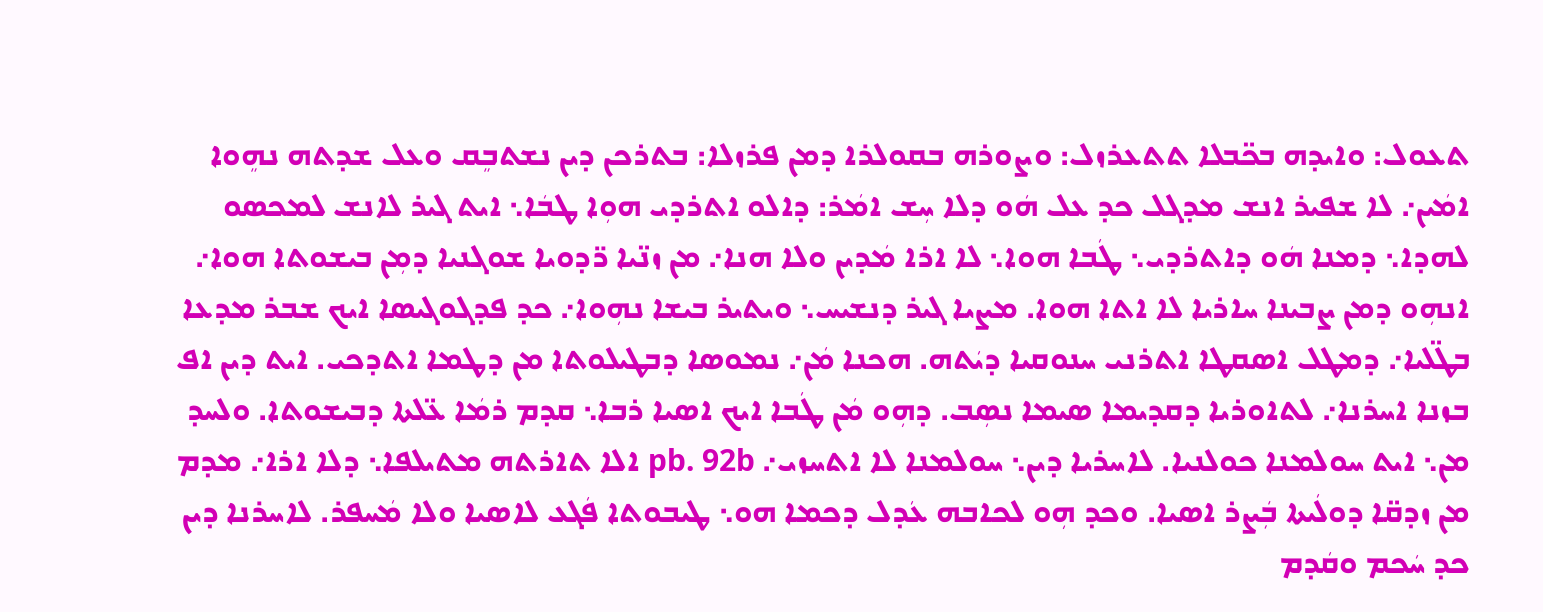ܬܥܘܠ: ܘܐܝܕܗ ܒܟ̈ܒܠܐ ܬܬܥܪܙܠ: ܘܨܘܪܗ ܒܩܘܠܪܐ ܕܡܢ ܦܪܙܠܐ: ܒܬܪܟܢ ܕܝܢ ܢܫܬܒܸܩ ܘܥܠ ܫܕܬܗ ܢܗܸܘܐ ܐܡܿܝܢ܇ ܠܐ ܫܦܝܪ ܐܢܫ ܡܕܓܠ ܟܕ ܥܠ ܗܿܘ ܕܠܐ ܚܼܫ ܐܡܿܪ: ܕܐܠܘ ܐܬܪܕܝ ܗܘܼܐ ܛܒܿܐ܆ ܐܝܬ ܓܝܪ ܠܐܢܫ ܠܡܟܣܘ ܠܗܕܐ܆ ܕܡܢܐ ܗܿܘ ܕܐܬܪܕܝ܆ ܛܿܒܐ ܗܘܐ܆ ܠܐ ܐܪܐ ܡܿܕܝܢ ܘܠܐ ܗܢܐ܇ ܡܢ ܙܢ̈ܝܐ ܪ̈ܕܘܝܐ ܫܘܓܢܝܐ ܕܡܼܢ ܒܝܫܘܬܐ ܗܘܐ܇ ܐܢܗܼܘ ܕܡܢ ܨܒܝܢܐ ܚܐܪܝܐ ܠܐ ܐܬܐ ܗܘܐ. ܡܨܝܐ ܓܝܪ ܕܢܫܝܚ܆ ܘܝܬܝܪ ܒܝܫܐ ܢܗܼܘܐ܇ ܟܕ ܦܕܓܘܓܝܣܐ ܐܝܟ ܫܒܪ ܡܕܥܐ ܒܛ̈ܠܝܐ܇ ܕܡܛܠ ܐܣܩܛܐ ܐܬܪܢܝ ܚܢܘܩܝܐ ܕܝܿܬܗ. ܗܟܢܐ ܡܿܢ܇ ܢܡܘܣܐ ܕܒܛܝܠܘܬܐ ܡܢ ܕܛܡܐ ܐܬܕܟܝ. ܐܝܬ ܕܝܢ ܐܦ ܒܙܢܐ ܐܚܪܢܐ܇ ܠܬܐܘܪܝܐ ܕܩܕܝܡܐ ܣܝܡܐ ܢܣܼܒ. ܕܗܼܘ ܡܿܢ ܛܿܒܐ ܐܝܟ ܐܣܝܐ ܪܒܐ܆ ܩܕܡ ܪܡܿܐ ܥ̈ܠܬܐ ܕܒܝܫܘܬܐ. ܘܠܚܕ ܡܢ܆ ܐܝܬ ܚܘܠܡܢܐ ܟܘܠܢܝܐ. ܠܐܚܪܝܐ ܕܝܢ܆ ܚܘܠܡܢܐ ܠܐ ܐܬܚܙܝ܇ pb. 92b ܐܠܐ ܬܐܪܬܗ ܡܬܝܠܦܐ܆ ܕܠܐ ܐܪܐ܇ ܡܕܡ ܡܢ ܙܕܩ̈ܐ ܕܘܠܿܝܬܐ ܒܲܨܪ ܐܣܝܐ. ܘܟܕ ܗܼܘ ܠܟܐܒܗ ܥܿܕܠ ܕܟܡܐ ܗܘ܆ ܛܝܒܘܬܐ ܦܿܓܥ ܠܐܣܝܐ ܘܠܐ ܡܿܚܦܪ. ܠܐܚܪܢܐ ܕܝܢ ܟܕ ܚܿܟܡ ܘܩܿܕܡ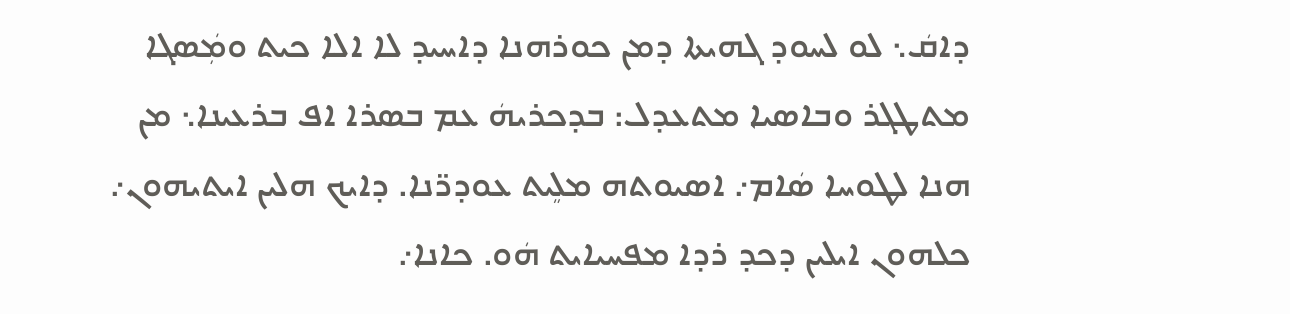ܕܐܩܿ܆ ܠܘ ܠܚܘܕ ܓܗܝܬܐ ܕܡܢ ܟܘܪܗܢܐ ܕܐܚܝܕ ܠܐ ܐܠܐ ܟܝܬ ܘܡܲܣܓܐ ܡܬܛܓܪ ܘܒܐܣܝܐ ܡܬܥܕܠ: ܒܕܟܪܝܗܿ ܥܡ ܒܣܪܐ ܐܦ ܒܪܥܝܢܐ܆ ܡܢ ܗܢܐ ܠܛܘܚܐ ܣܿܐܡ܇ ܐܣܝܘܬܗ ܡܠܸܝܬ ܥܘܕܪ̈ܢܐ. ܕܐܝܟ ܗܠܝܢ ܐܝܬܝܗܘܢ܇ ܟܠܗܘܢ ܐܝܠܝܢ ܕܟܕ ܪܕܐ ܡܦܚܝܐܝܬ ܗܿܘ. ܟܐܢܐ܇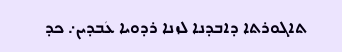ܬܐܓܘܪܬܐ ܕܐܒܕܢܐ ܠܙܢܐ ܪܕܘܝܐ ܥܿܒܕܝܢ܇ ܟܕ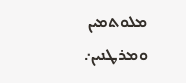ܡܠܘܬܡܝܢ ܘܡܪܛܢܝܢ܇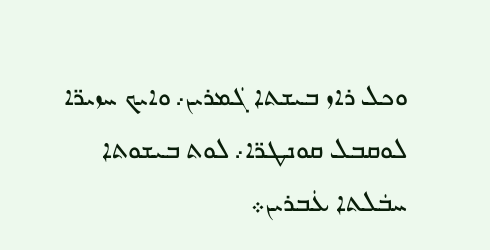ܘܟܠ ܪܐܙ ܒܝܫܬܐ ܓܿܡܪܝܢ܇ ܘܐܝܟ ܚܙܝܪ̈ܐ ܠܘܩܒܠ ܩܘܢܛܪ̈ܐ܇ ܠܘܬ ܒܝܫܘܬܐ ܚܒܿܠܬܐ ܥܿܒܪܝܢ܀